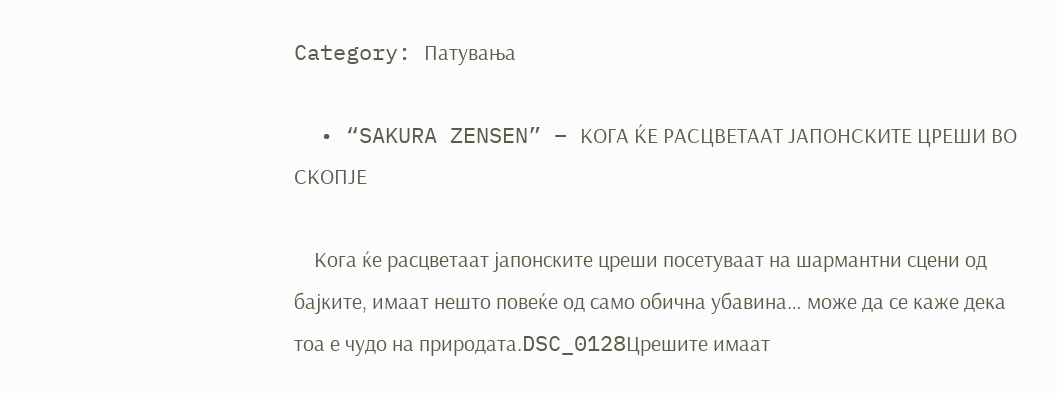Category: Патувања

  • “SAKURA ZENSEN” – КОГА ЌЕ РАСЦВЕТААТ ЈАПОНСКИТЕ ЦРЕШИ ВО СКОПЈЕ

    Кога ќе расцветаат јапонските цреши посетуваат на шармантни сцени од бајките, имаат нешто повеќе од само обична убавина… може да се каже дека тоа е чудо на природата.DSC_0128Црешите имаат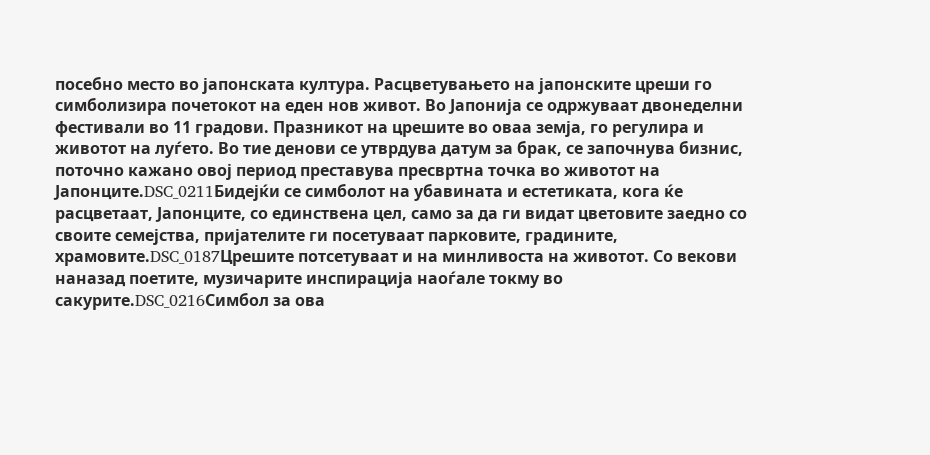посебно место во јапонската култура. Расцветувањето на јапонските цреши го симболизира почетокот на еден нов живот. Во Јапонија се одржуваат двонеделни фестивали во 11 градови. Празникот на црешите во оваа земја, го регулира и животот на луѓето. Во тие денови се утврдува датум за брак, се започнува бизнис, поточно кажано овој период преставува пресвртна точка во животот на Јапонците.DSC_0211Бидејќи се симболот на убавината и естетиката, кога ќе расцветаат, Јапонците, со единствена цел, само за да ги видат цветовите заедно со своите семејства, пријателите ги посетуваат парковите, градините, храмовите.DSC_0187Црешите потсетуваат и на минливоста на животот. Со векови наназад поетите, музичарите инспирација наоѓале токму во сакурите.DSC_0216Симбол за ова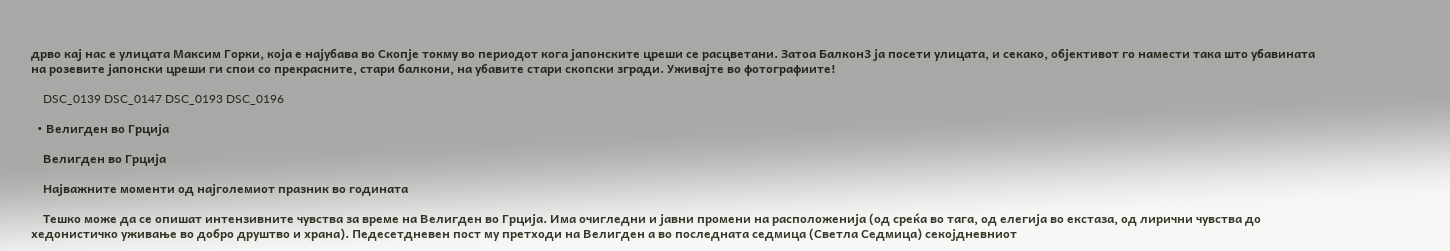дрво кај нас е улицата Максим Горки, која е најубава во Скопје токму во периодот кога јапонските цреши се расцветани. Затоа Балкон3 ја посети улицата, и секако, објективот го намести така што убавината на розевите јапонски цреши ги спои со прекрасните, стари балкони, на убавите стари скопски згради. Уживајте во фотографиите!

    DSC_0139 DSC_0147 DSC_0193 DSC_0196

  • Велигден во Грција

    Велигден во Грција

    Најважните моменти од најголемиот празник во годината

    Тешко може да се опишат интензивните чувства за време на Велигден во Грција. Има очигледни и јавни промени на расположенија (од среќа во тага, од елегија во екстаза, од лирични чувства до хедонистичко уживање во добро друштво и храна). Педесетдневен пост му претходи на Велигден а во последната седмица (Светла Седмица) секојдневниот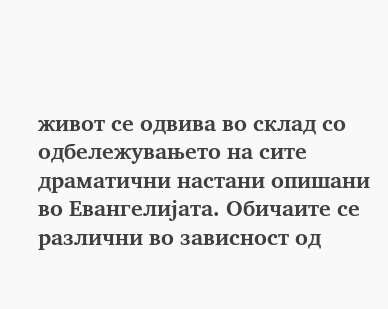живот се одвива во склад со одбележувањето на сите драматични настани опишани во Евангелијата. Обичаите се различни во зависност од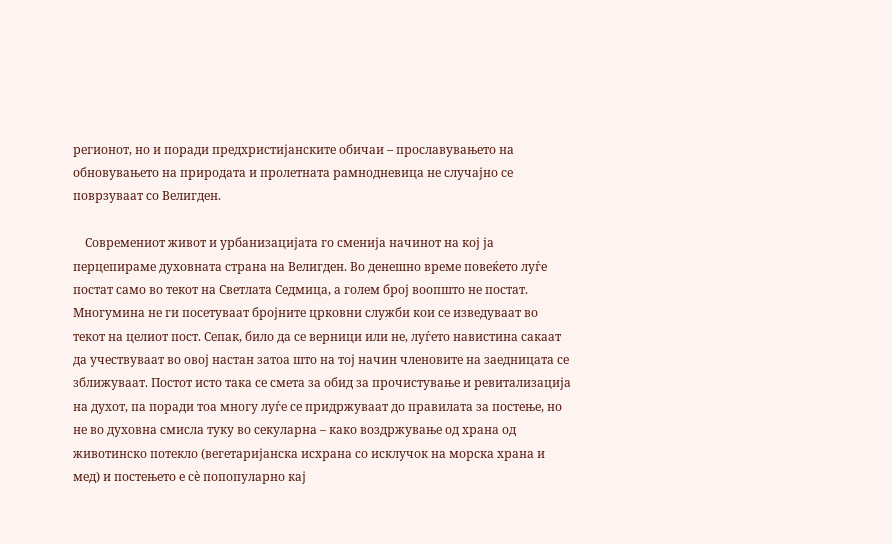регионот, но и поради предхристијанските обичаи – прославувањето на обновувањето на природата и пролетната рамнодневица не случајно се поврзуваат со Велигден.

    Современиот живот и урбанизацијата го сменија начинот на кој ја перцепираме духовната страна на Велигден. Во денешно време повеќето луѓе постат само во текот на Светлата Седмица, а голем број воопшто не постат. Многумина не ги посетуваат бројните црковни служби кои се изведуваат во текот на целиот пост. Сепак, било да се верници или не, луѓето навистина сакаат да учествуваат во овој настан затоа што на тој начин членовите на заедницата се зближуваат. Постот исто така се смета за обид за прочистување и ревитализација на духот, па поради тоа многу луѓе се придржуваат до правилата за постење, но не во духовна смисла туку во секуларна – како воздржување од храна од животинско потекло (вегетаријанска исхрана со исклучок на морска храна и мед) и постењето е сè попопуларно кај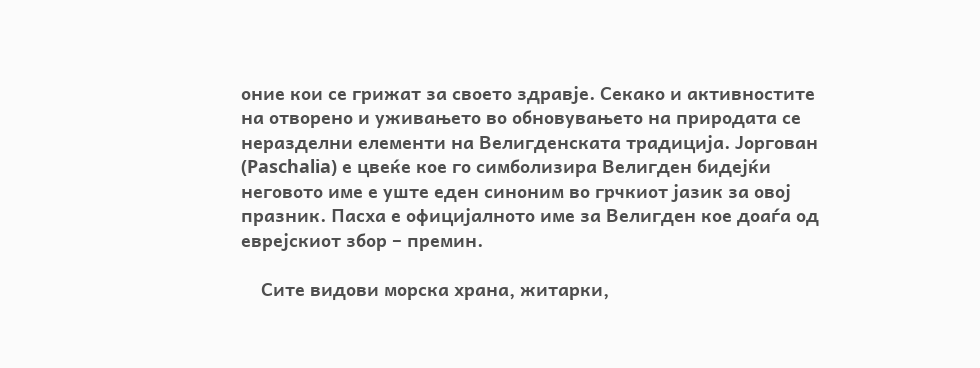оние кои се грижат за своето здравје. Секако и активностите на отворено и уживањето во обновувањето на природата се неразделни елементи на Велигденската традиција. Јоргован (Paschalia) е цвеќе кое го симболизира Велигден бидејќи неговото име е уште еден синоним во грчкиот јазик за овој празник. Пасха е официјалното име за Велигден кое доаѓа од еврејскиот збор – премин.

    Сите видови морска храна, житарки,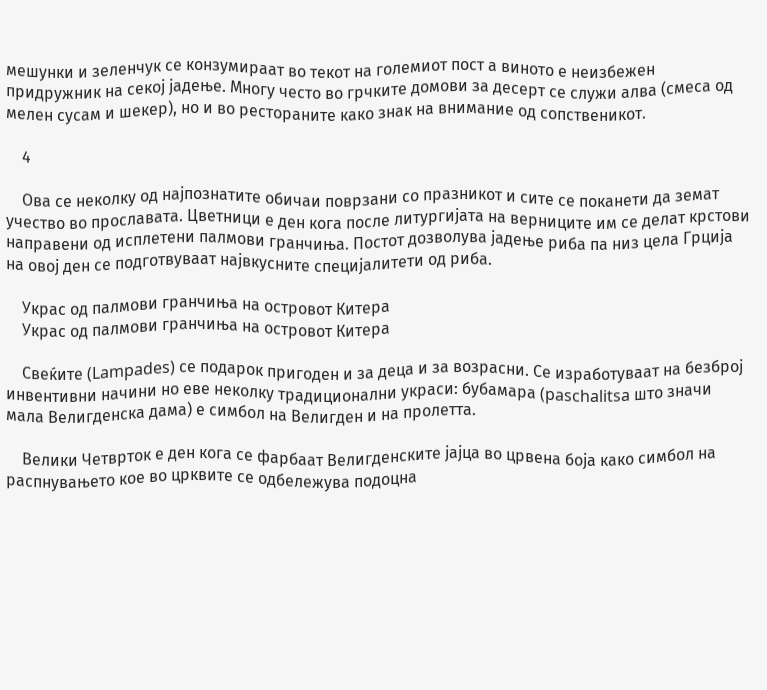мешунки и зеленчук се конзумираат во текот на големиот пост а виното е неизбежен придружник на секој јадење. Многу често во грчките домови за десерт се служи алва (смеса од мелен сусам и шекер), но и во рестораните како знак на внимание од сопственикот.

    4

    Ова се неколку од најпознатите обичаи поврзани со празникот и сите се поканети да земат учество во прославата. Цветници е ден кога после литургијата на верниците им се делат крстови направени од исплетени палмови гранчиња. Постот дозволува јадење риба па низ цела Грција на овој ден се подготвуваат највкусните специјалитети од риба.

    Украс од палмови гранчиња на островот Китера
    Украс од палмови гранчиња на островот Китера

    Свеќите (Lampades) се подарок пригоден и за деца и за возрасни. Се изработуваат на безброј инвентивни начини но еве неколку традиционални украси: бубамара (paschalitsa што значи мала Велигденска дама) е симбол на Велигден и на пролетта.

    Велики Четврток е ден кога се фарбаат Велигденските јајца во црвена боја како симбол на распнувањето кое во црквите се одбележува подоцна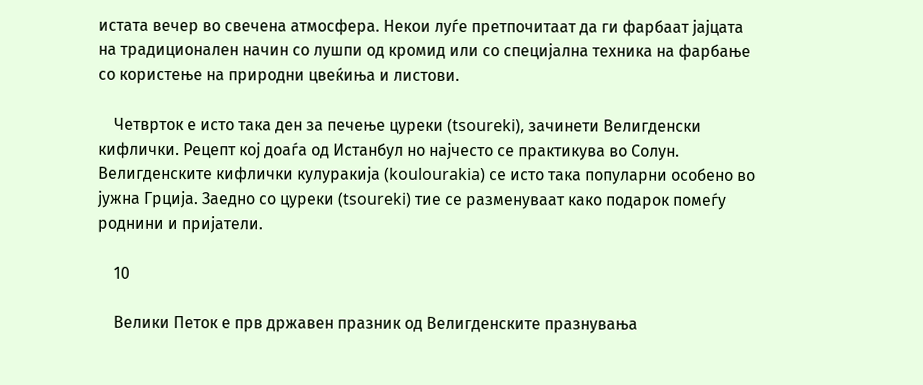истата вечер во свечена атмосфера. Некои луѓе претпочитаат да ги фарбаат јајцата на традиционален начин со лушпи од кромид или со специјална техника на фарбање со користење на природни цвеќиња и листови.

    Четврток е исто така ден за печење цуреки (tsoureki), зачинети Велигденски кифлички. Рецепт кој доаѓа од Истанбул но најчесто се практикува во Солун. Велигденските кифлички кулуракија (koulourakia) се исто така популарни особено во јужна Грција. Заедно со цуреки (tsoureki) тие се разменуваат како подарок помеѓу роднини и пријатели.

    10

    Велики Петок е прв државен празник од Велигденските празнувања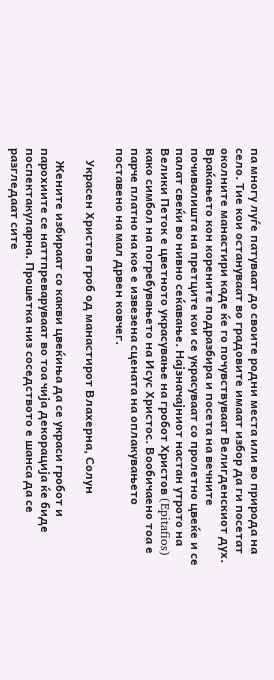па многу луѓе патуваат до своите родни места или во природа на село. Тие кои остануваат во градовите имаат избор да ги посетат околните манастири каде ќе го почувствуваат Велигденскиот дух. Враќањето кон корените подразбира и посета на вечните почивалишта на претците кои се украсуваат со пролетно цвеќе и се палат свеќи во нивно сеќавање. Најзначајниот настан утрото на Велики Петок е цветното украсување на гробот Христов (Epitafios) како симбол на погребувањето на Исус Христос. Вообичаено тоа е парче платно на кое е извезена сцената на оплакувањето поставено на мал дрвен ковчег.

    Украсен Христов гроб од манастирот Влахерна, Солун

    Жените избираат со какви цвеќиња да се украси гробот и парохиите се наттпреваруваат во тоа чија декорација ќе биде поспектакуларна. Прошетка низ соседството е шанса да се разгледаат сите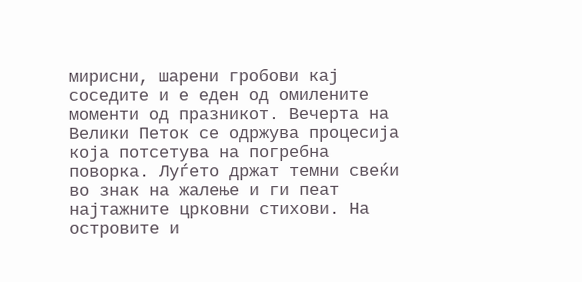мирисни, шарени гробови кај соседите и е еден од омилените моменти од празникот. Вечерта на Велики Петок се одржува процесија која потсетува на погребна поворка. Луѓето држат темни свеќи во знак на жалење и ги пеат најтажните црковни стихови. На островите и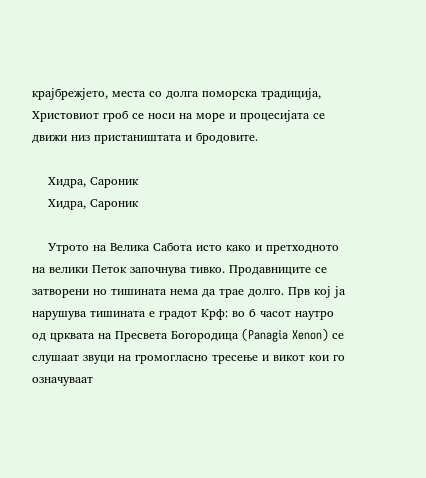крајбрежјето, места со долга поморска традиција, Христовиот гроб се носи на море и процесијата се движи низ пристаништата и бродовите.

    Хидра, Сароник
    Хидра, Сароник

    Утрото на Велика Сабота исто како и претходното на велики Петок започнува тивко. Продавниците се затворени но тишината нема да трае долго. Прв кој ја нарушува тишината е градот Крф: во 6 часот наутро од црквата на Пресвета Богородица (Panagia Xenon) се слушаат звуци на громогласно тресење и викот кои го означуваат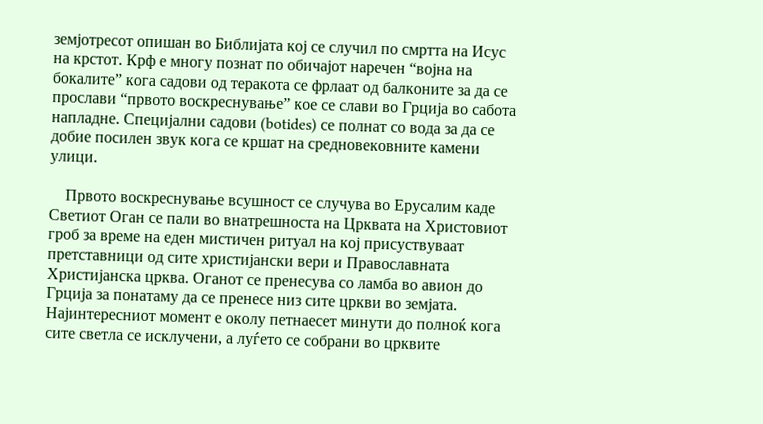земјотресот опишан во Библијата кој се случил по смртта на Исус на крстот. Крф е многу познат по обичајот наречен “војна на бокалите” кога садови од теракота се фрлаат од балконите за да се прослави “првото воскреснување” кое се слави во Грција во сабота напладне. Специјални садови (botides) се полнат со вода за да се добие посилен звук кога се кршат на средновековните камени улици.

    Првото воскреснување всушност се случува во Ерусалим каде Светиот Оган се пали во внатрешноста на Црквата на Христовиот гроб за време на еден мистичен ритуал на кој присуствуваат претставници од сите христијански вери и Православната Христијанска црква. Оганот се пренесува со ламба во авион до Грција за понатаму да се пренесе низ сите цркви во земјата. Најинтересниот момент е околу петнаесет минути до полноќ кога сите светла се исклучени, а луѓето се собрани во црквите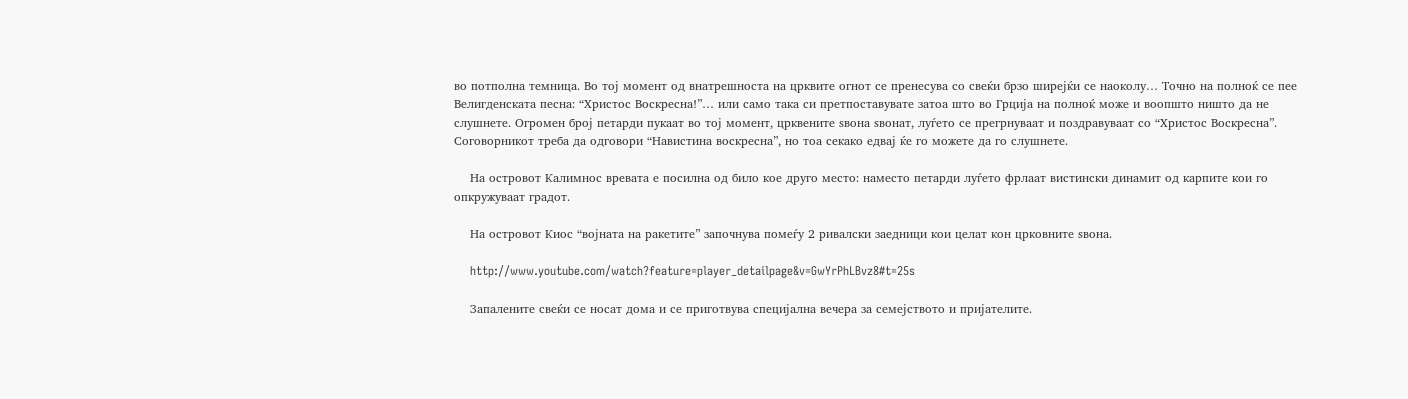во потполна темница. Во тој момент од внатрешноста на црквите огнот се пренесува со свеќи брзо ширејќи се наоколу… Точно на полноќ се пее Велигденската песна: “Христос Воскресна!”… или само така си претпоставувате затоа што во Грција на полноќ може и воопшто ништо да не слушнете. Огромен број петарди пукаат во тој момент, црквените ѕвона ѕвонат, луѓето се прегрнуваат и поздравуваат со “Христос Воскресна”. Соговорникот треба да одговори “Навистина воскресна”, но тоа секако едвај ќе го можете да го слушнете.

    На островот Калимнос вревата е посилна од било кое друго место: наместо петарди луѓето фрлаат вистински динамит од карпите кои го опкружуваат градот.

    На островот Киос “војната на ракетите” започнува помеѓу 2 ривалски заедници кои целат кон црковните ѕвона.

    http://www.youtube.com/watch?feature=player_detailpage&v=GwYrPhLBvz8#t=25s

    Запалените свеќи се носат дома и се приготвува специјална вечера за семејството и пријателите.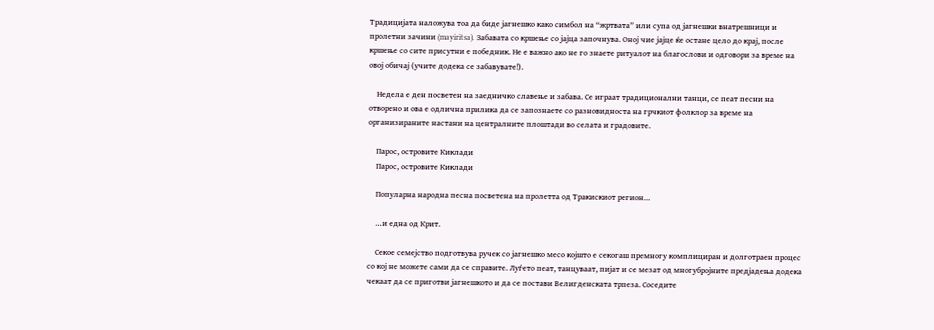Традицијата наложува тоа да биде јагнешко како симбол на “жртвата” или супа од јагнешки внатрешници и пролетни зачини (mayiritsa). Забавата со кршење со јајца започнува. Оној чие јајце ќе остане цело до крај, после кршење со сите присутни е победник. Не е важно ако не го знаете ритуалот на благослови и одговори за време на овој обичај (учите додека се забавувате!).

    Недела е ден посветен на заедничко славење и забава. Се играат традиционални танци, се пеат песни на отворено и ова е одлична прилика да се запознаете со разновидноста на грчкиот фолклор за време на организираните настани на централните плоштади во селата и градовите.

    Парос, островите Киклади
    Парос, островите Киклади

    Популарна народна песна посветена на пролетта од Тракискиот регион…

    …и една од Крит.

    Секое семејство подготвува ручек со јагнешко месо којшто е секогаш премногу комплициран и долготраен процес со кој не можете сами да се справите. Луѓето пеат, танцуваат, пијат и се мезат од многубројните предјадења додека чекаат да се приготви јагнешкото и да се постави Велигденската трпеза. Соседите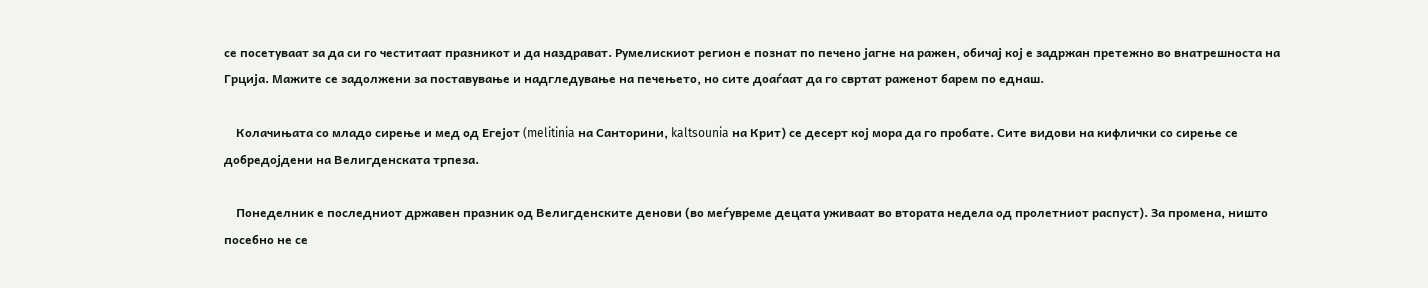се посетуваат за да си го честитаат празникот и да наздрават. Румелискиот регион е познат по печено јагне на ражен, обичај кој е задржан претежно во внатрешноста на Грција. Мажите се задолжени за поставување и надгледување на печењето, но сите доаѓаат да го свртат раженот барем по еднаш.

    Колачињата со младо сирење и мед од Егејот (melitinia на Санторини, kaltsounia на Крит) се десерт кој мора да го пробате. Сите видови на кифлички со сирење се добредојдени на Велигденската трпеза.

    Понеделник е последниот државен празник од Велигденските денови (во меѓувреме децата уживаат во втората недела од пролетниот распуст). За промена, ништо посебно не се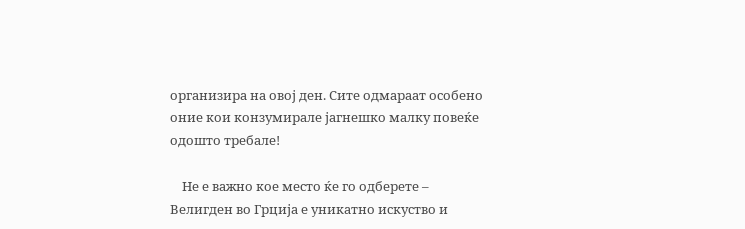организира на овој ден. Сите одмараат особено оние кои конзумирале јагнешко малку повеќе одошто требале!

    Не е важно кое место ќе го одберете – Велигден во Грција е уникатно искуство и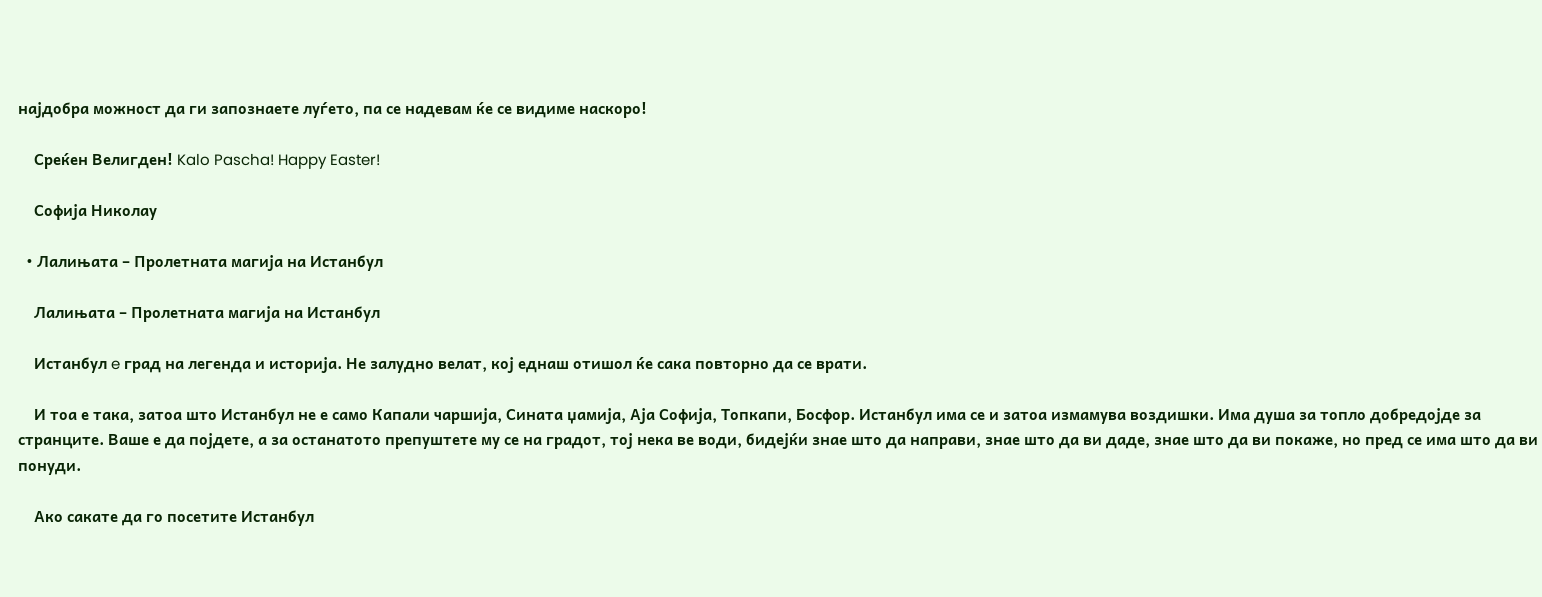најдобра можност да ги запознаете луѓето, па се надевам ќе се видиме наскоро!

    Среќен Велигден! Kalo Pascha! Happy Easter!

    Софија Николау

  • Лалињата – Пролетната магија на Истанбул

    Лалињата – Пролетната магија на Истанбул

    Истанбул e град на легенда и историја. Не залудно велат, кој еднаш отишол ќе сака повторно да се врати.

    И тоа е така, затоа што Истанбул не е само Капали чаршија, Сината џамија, Аја Софија, Топкапи, Босфор. Истанбул има се и затоа измамува воздишки. Има душа за топло добредојде за странците. Ваше е да појдете, а за останатото препуштете му се на градот, тој нека ве води, бидејќи знае што да направи, знае што да ви даде, знае што да ви покаже, но пред се има што да ви понуди.

    Ако сакате да го посетите Истанбул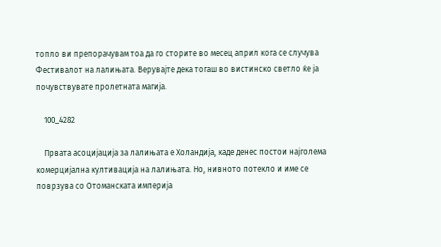топло ви препорачувам тоа да го сторите во месец април кога се случува Фестивалот на лалињата. Верувајте дека тогаш во вистинско светло ќе ја почувствувате пролетната магија.

    100_4282

    Првата асоцијација за лалињата е Холандија, каде денес постои најголема комерцијална култивација на лалињата. Но, нивното потекло и име се поврзува со Отоманската империја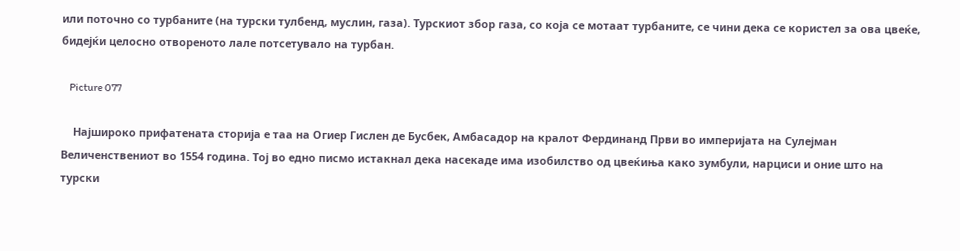или поточно со турбаните (на турски тулбенд, муслин, газа). Турскиот збор газа, со која се мотаат турбаните, се чини дека се користел за ова цвеќе, бидејќи целосно отвореното лале потсетувало на турбан.

    Picture 077

    Најшироко прифатената сторија е таа на Огиер Гислен де Бусбек, Амбасадор на кралот Фердинанд Први во империјата на Сулејман Величенствениот во 1554 година. Тој во едно писмо истакнал дека насекаде има изобилство од цвеќиња како зумбули, нарциси и оние што на турски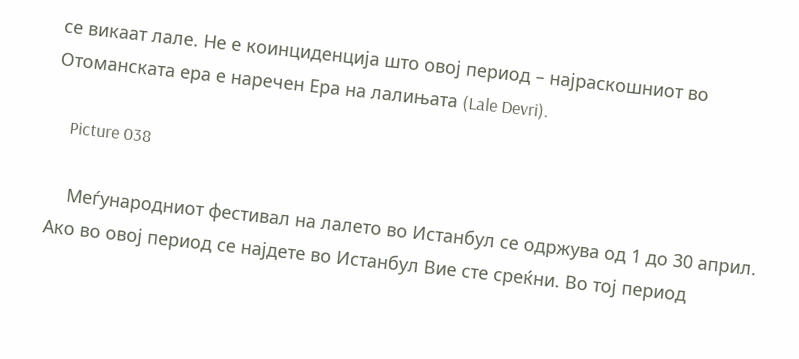се викаат лале. Не е коинциденција што овој период – најраскошниот во Отоманската ера е наречен Ера на лалињата (Lale Devri).

    Picture 038

    Меѓународниот фестивал на лалето во Истанбул се одржува од 1 до 30 април. Ако во овој период се најдете во Истанбул Вие сте среќни. Во тој период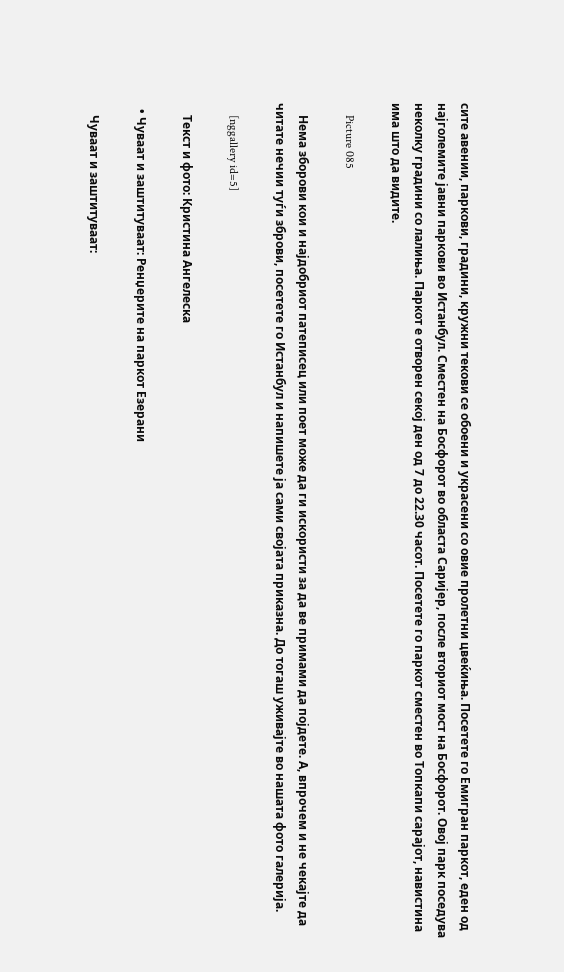сите авении, паркови, градини, кружни текови се обоени и украсени со овие пролетни цвеќиња. Посетете го Емигран паркот, еден од најголемите јавни паркови во Истанбул. Сместен на Босфорот во областа Саријер, после вториот мост на Босфорот. Овој парк поседува неколку градини со лалиња. Паркот е отворен секој ден од 7 до 22.30 часот. Посетете го паркот сместен во Топкапи сарајот, навистина има што да видите.

    Picture 085

    Нема зборови кои и најдобриот патеписец или поет може да ги искористи за да ве примами да појдете. А, впрочем и не чекајте да читате нечии туѓи зброви, посетете го Истанбул и напишете ја сами својата приказна. До тогаш уживајте во нашата фото галерија.

    [nggallery id=5]

    Текст и фото: Кристина Ангелеска

  • Чуваат и заштитуваат: Ренџерите на паркот Езерани

    Чуваат и заштитуваат: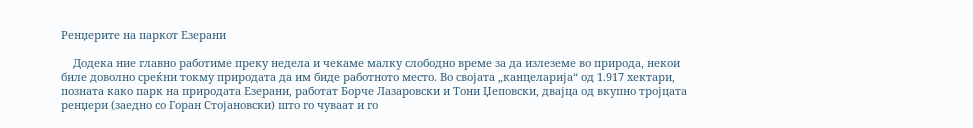Ренџерите на паркот Езерани

    Додека ние главно работиме преку недела и чекаме малку слободно време за да излеземе во природа, некои биле доволно среќни токму природата да им биде работното место. Во својата „канцеларија“ од 1.917 хектари, позната како парк на природата Езерани, работат Борче Лазаровски и Тони Џеповски, двајца од вкупно тројцата ренџери (заедно со Горан Стојановски) што го чуваат и го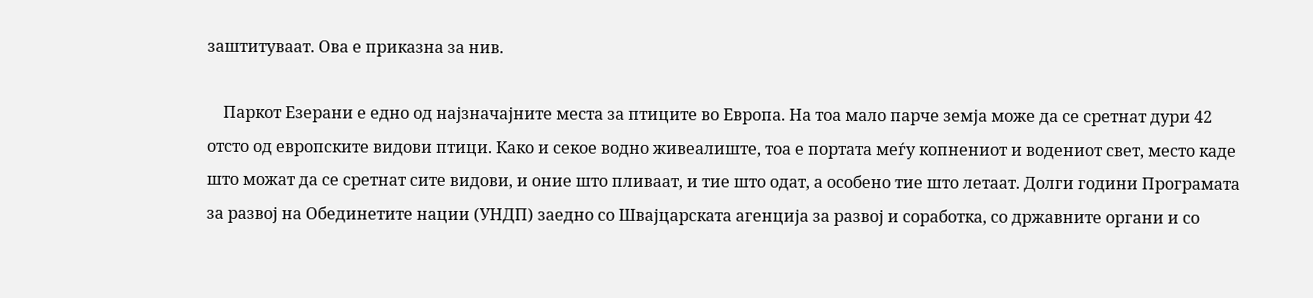заштитуваат. Ова е приказна за нив.

    Паркот Езерани е едно од најзначајните места за птиците во Европа. На тоа мало парче земја може да се сретнат дури 42 отсто од европските видови птици. Како и секое водно живеалиште, тоа е портата меѓу копнениот и водениот свет, место каде што можат да се сретнат сите видови, и оние што пливаат, и тие што одат, а особено тие што летаат. Долги години Програмата за развој на Обединетите нации (УНДП) заедно со Швајцарската агенција за развој и соработка, со државните органи и со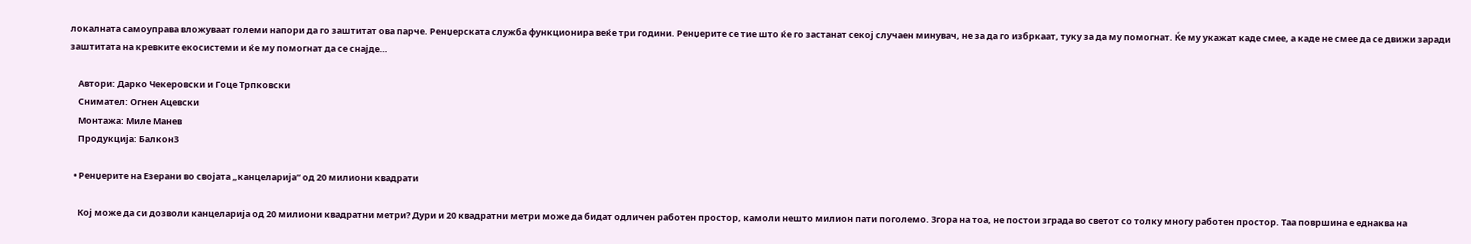локалната самоуправа вложуваат големи напори да го заштитат ова парче. Ренџерската служба функционира веќе три години. Ренџерите се тие што ќе го застанат секој случаен минувач, не за да го избркаат, туку за да му помогнат. Ќе му укажат каде смее, а каде не смее да се движи заради заштитата на кревките екосистеми и ќе му помогнат да се снајде…

    Автори: Дарко Чекеровски и Гоце Трпковски
    Снимател: Огнен Ацевски
    Монтажа: Миле Манев
    Продукција: Балкон3

  • Ренџерите на Езерани во својата „канцеларија“ од 20 милиони квадрати

    Кој може да си дозволи канцеларија од 20 милиони квадратни метри? Дури и 20 квадратни метри може да бидат одличен работен простор, камоли нешто милион пати поголемо. Згора на тоа, не постои зграда во светот со толку многу работен простор. Таа површина е еднаква на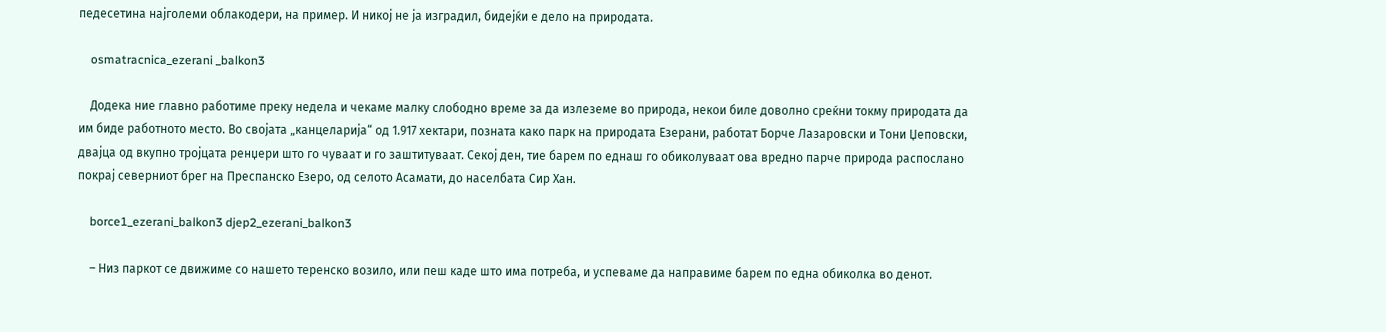педесетина најголеми облакодери, на пример. И никој не ја изградил, бидејќи е дело на природата.

    osmatracnica_ezerani _balkon3

    Додека ние главно работиме преку недела и чекаме малку слободно време за да излеземе во природа, некои биле доволно среќни токму природата да им биде работното место. Во својата „канцеларија“ од 1.917 хектари, позната како парк на природата Езерани, работат Борче Лазаровски и Тони Џеповски, двајца од вкупно тројцата ренџери што го чуваат и го заштитуваат. Секој ден, тие барем по еднаш го обиколуваат ова вредно парче природа распослано покрај северниот брег на Преспанско Езеро, од селото Асамати, до населбата Сир Хан.

    borce1_ezerani_balkon3 djep2_ezerani_balkon3

    – Низ паркот се движиме со нашето теренско возило, или пеш каде што има потреба, и успеваме да направиме барем по една обиколка во денот.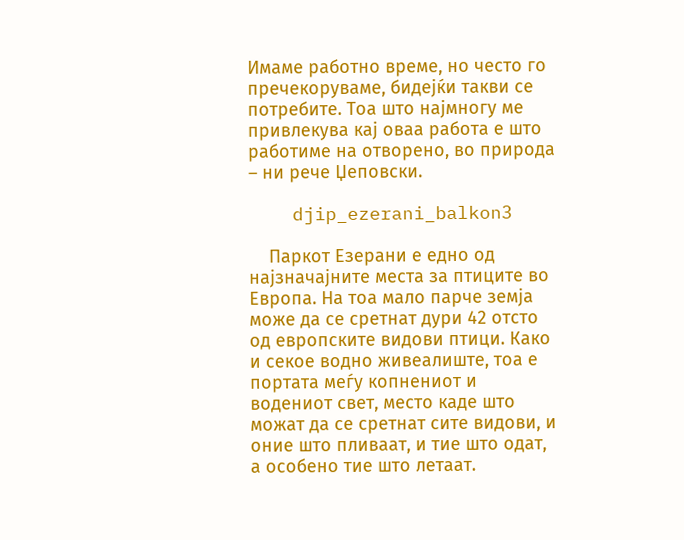Имаме работно време, но често го пречекоруваме, бидејќи такви се потребите. Тоа што најмногу ме привлекува кај оваа работа е што работиме на отворено, во природа – ни рече Џеповски.

    djip_ezerani_balkon3

    Паркот Езерани е едно од најзначајните места за птиците во Европа. На тоа мало парче земја може да се сретнат дури 42 отсто од европските видови птици. Како и секое водно живеалиште, тоа е портата меѓу копнениот и водениот свет, место каде што можат да се сретнат сите видови, и оние што пливаат, и тие што одат, а особено тие што летаат.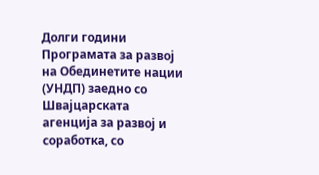Долги години Програмата за развој на Обединетите нации (УНДП) заедно со Швајцарската агенција за развој и соработка, со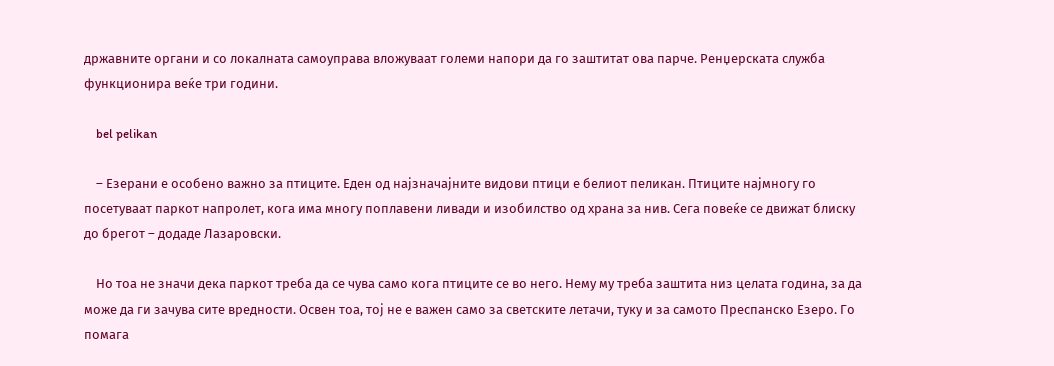државните органи и со локалната самоуправа вложуваат големи напори да го заштитат ова парче. Ренџерската служба функционира веќе три години.

    bel pelikan

    – Езерани е особено важно за птиците. Еден од најзначајните видови птици е белиот пеликан. Птиците најмногу го посетуваат паркот напролет, кога има многу поплавени ливади и изобилство од храна за нив. Сега повеќе се движат блиску до брегот – додаде Лазаровски.

    Но тоа не значи дека паркот треба да се чува само кога птиците се во него. Нему му треба заштита низ целата година, за да може да ги зачува сите вредности. Освен тоа, тој не е важен само за светските летачи, туку и за самото Преспанско Езеро. Го помага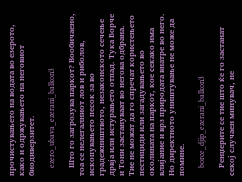прочистувањето на водата во езерото, како и одржувањето на неговиот биодиверзитет.

    ezero_ubava_ezerani_balkon3

    Што го загрозува паркот? Вообичаено, тоа се нелегалниот лов и риболов, ископувањето песок за во градежништвото, незаконското сечење дрвја или истурањето отпад. Тука Борче и Тони застануваат во негова одбрана. Тие не можат да го спречат користењето пестициди или загадувањето во околината на паркот, кое секако има влијание и врз природата внатре во него. Но директното уништување не може да помине.

    borce_djip_ezerani_balkon3

    Ренџерите се тие што ќе го застанат секој случаен минувач, не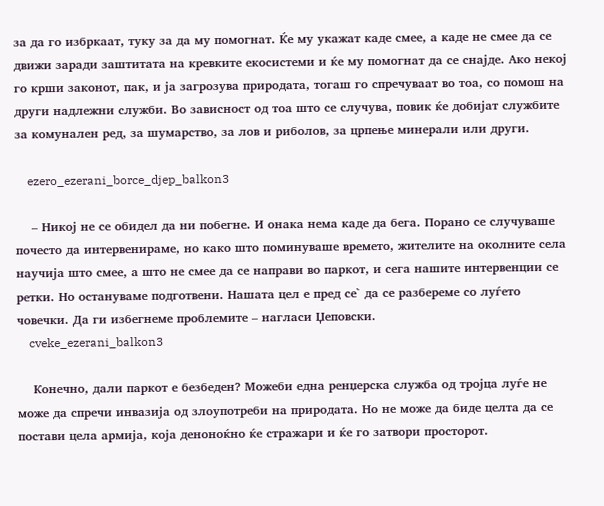за да го избркаат, туку за да му помогнат. Ќе му укажат каде смее, а каде не смее да се движи заради заштитата на кревките екосистеми и ќе му помогнат да се снајде. Ако некој го крши законот, пак, и ја загрозува природата, тогаш го спречуваат во тоа, со помош на други надлежни служби. Во зависност од тоа што се случува, повик ќе добијат службите за комунален ред, за шумарство, за лов и риболов, за црпење минерали или други.

    ezero_ezerani_borce_djep_balkon3

    – Никој не се обидел да ни побегне. И онака нема каде да бега. Порано се случуваше почесто да интервенираме, но како што поминуваше времето, жителите на околните села научија што смее, а што не смее да се направи во паркот, и сега нашите интервенции се ретки. Но остануваме подготвени. Нашата цел е пред се` да се разбереме со луѓето човечки. Да ги избегнеме проблемите – нагласи Џеповски.
    cveke_ezerani_balkon3

    Конечно, дали паркот е безбеден? Можеби една ренџерска служба од тројца луѓе не може да спречи инвазија од злоупотреби на природата. Но не може да биде целта да се постави цела армија, која деноноќно ќе стражари и ќе го затвори просторот.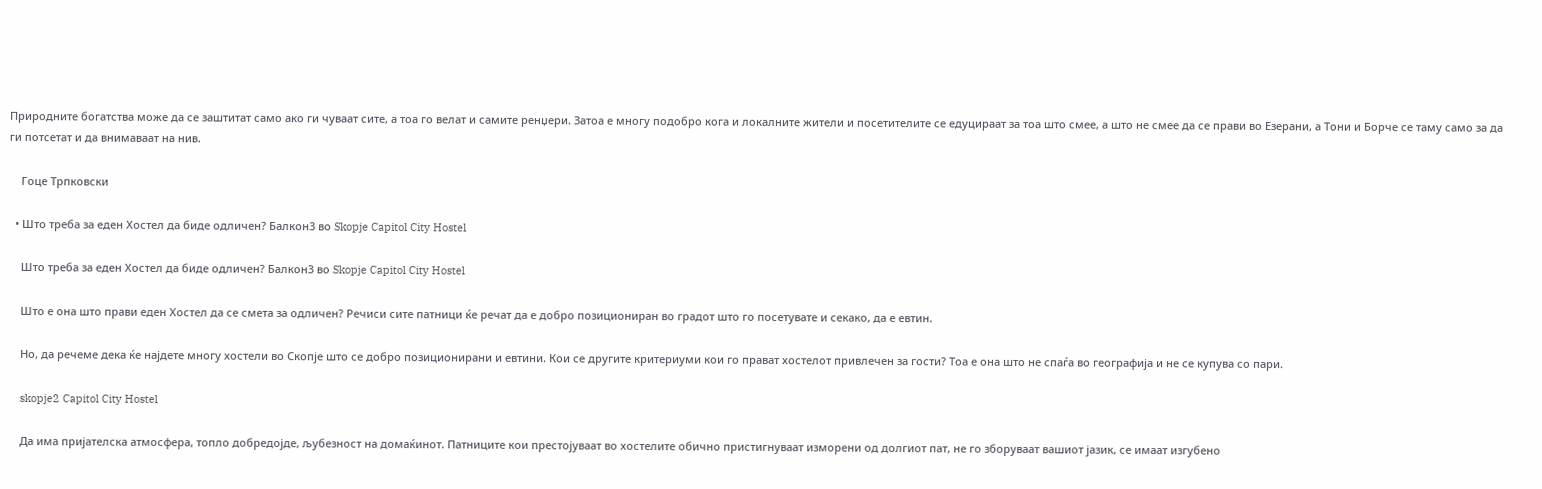Природните богатства може да се заштитат само ако ги чуваат сите, а тоа го велат и самите ренџери. Затоа е многу подобро кога и локалните жители и посетителите се едуцираат за тоа што смее, а што не смее да се прави во Езерани, а Тони и Борче се таму само за да ги потсетат и да внимаваат на нив.

    Гоце Трпковски

  • Што треба за еден Хостел да биде одличен? Балкон3 во Skopje Capitol City Hostel

    Што треба за еден Хостел да биде одличен? Балкон3 во Skopje Capitol City Hostel

    Што е она што прави еден Хостел да се смета за одличен? Речиси сите патници ќе речат да е добро позициониран во градот што го посетувате и секако, да е евтин.

    Но, да речеме дека ќе најдете многу хостели во Скопје што се добро позиционирани и евтини. Кои се другите критериуми кои го прават хостелот привлечен за гости? Тоа е она што не спаѓа во географија и не се купува со пари.

    skopje2 Capitol City Hostel

    Да има пријателска атмосфера, топло добредојде, љубезност на домаќинот. Патниците кои престојуваат во хостелите обично пристигнуваат изморени од долгиот пат, не го зборуваат вашиот јазик, се имаат изгубено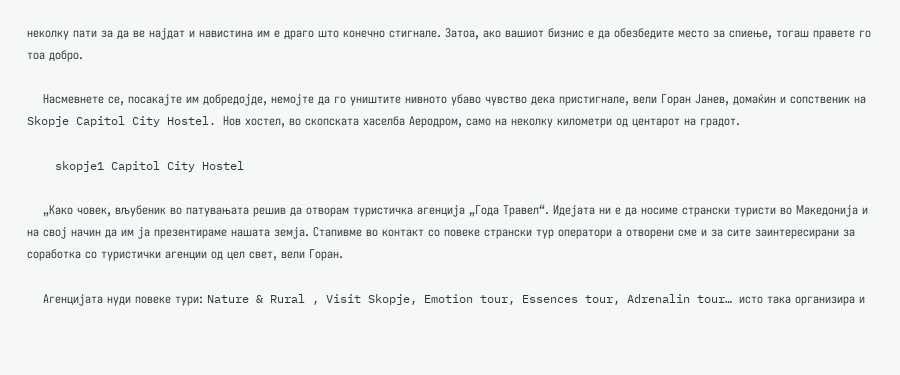неколку пати за да ве најдат и навистина им е драго што конечно стигнале. Затоа, ако вашиот бизнис е да обезбедите место за спиење, тогаш правете го тоа добро.

    Насмевнете се, посакајте им добредојде, немојте да го уништите нивното убаво чувство дека пристигнале, вели Горан Јанев, домаќин и сопственик на Skopje Capitol City Hostel. Нов хостел, во скопската хаселба Аеродром, само на неколку километри од центарот на градот.

    skopje1 Capitol City Hostel

    „Како човек, вљубеник во патувањата решив да отворам туристичка агенција „Года Травел“. Идејата ни е да носиме странски туристи во Македонија и на свој начин да им ја презентираме нашата земја. Стапивме во контакт со повеке странски тур оператори а отворени сме и за сите заинтересирани за соработка со туристички агенции од цел свет, вели Горан.

    Агенцијата нуди повеке тури: Nature & Rural , Visit Skopje, Emotion tour, Essences tour, Adrenalin tour… исто така организира и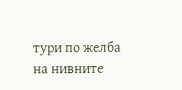тури по желба на нивните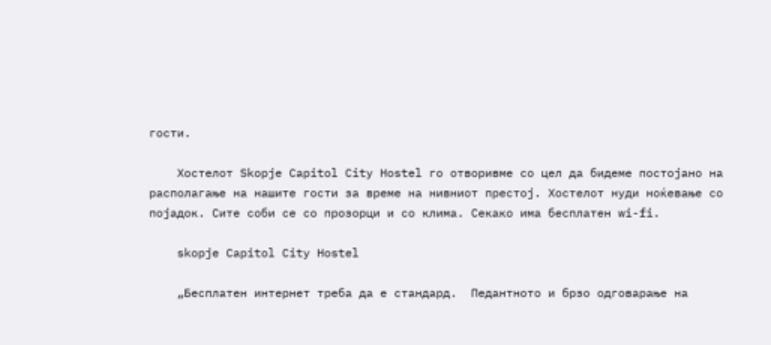гости.

    Хостелот Skopje Capitol City Hostel го отворивме со цел да бидеме постојано на располагање на нашите гости за време на нивниот престој. Хостелот нуди ноќевање со појадок. Сите соби се со прозорци и со клима. Секако има бесплатен wi-fi.

    skopje Capitol City Hostel

    „Бесплатен интернет треба да е стандард.  Педантното и брзо одговарање на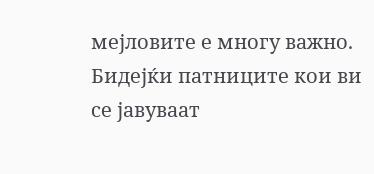мејловите е многу важно. Бидејќи патниците кои ви се јавуваат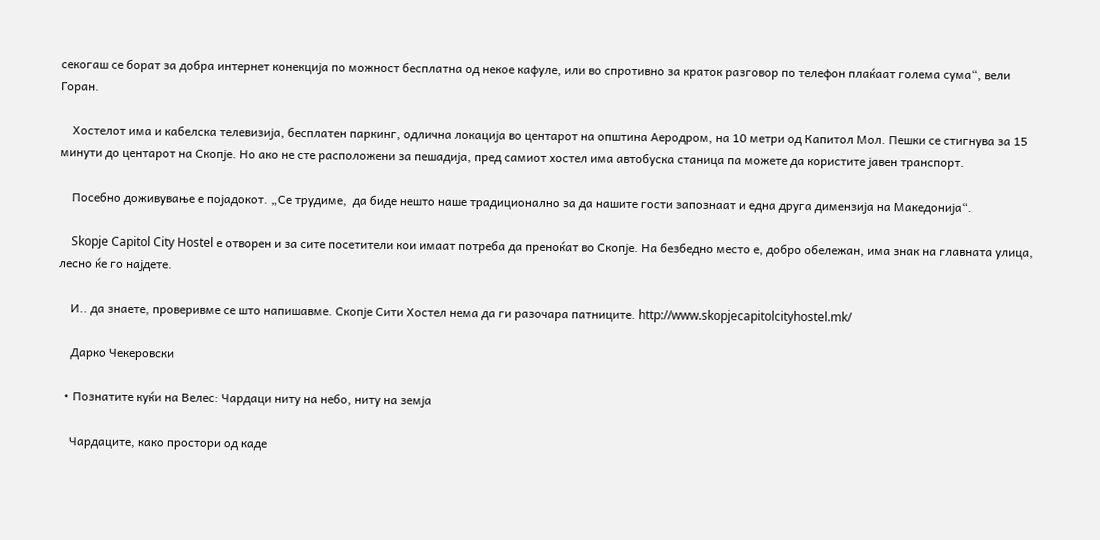секогаш се борат за добра интернет конекција по можност бесплатна од некое кафуле, или во спротивно за краток разговор по телефон плаќаат голема сума“, вели Горан.

    Хостелот има и кабелска телевизија, бесплатен паркинг, одлична локација во центарот на општина Аеродром, на 10 метри од Капитол Мол. Пешки се стигнува за 15 минути до центарот на Скопје. Но ако не сте расположени за пешадија, пред самиот хостел има автобуска станица па можете да користите јавен транспорт.

    Посебно доживување е појадокот. „Се трудиме,  да биде нешто наше традиционално за да нашите гости запознаат и една друга димензија на Македонија“.

    Skopje Capitol City Hostel е отворен и за сите посетители кои имаат потреба да преноќат во Скопје. На безбедно место е, добро обележан, има знак на главната улица, лесно ќе го најдете.

    И.. да знаете, проверивме се што напишавме. Скопје Сити Хостел нема да ги разочара патниците. http://www.skopjecapitolcityhostel.mk/

    Дарко Чекеровски

  • Познатите куќи на Велес: Чардаци ниту на небо, ниту на земја

    Чардаците, како простори од каде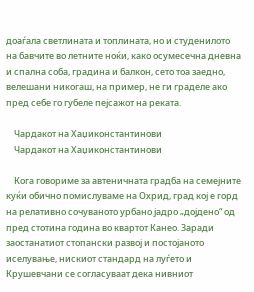доаѓала светлината и топлината, но и студенилото на бавчите во летните ноќи, како осумесечна дневна и спална соба, градина и балкон, сето тоа заедно, велешани никогаш, на пример, не ги граделе ако пред себе го губеле пејсажот на реката.

    Чардакот на Хаџиконстантинови
    Чардакот на Хаџиконстантинови

    Кога говориме за автеничната градба на семејните куќи обично помислуваме на Охрид, град кој е горд на релативно сочуваното урбано јадро „дојдено“ од пред стотина година во квартот Канео. Заради заостанатиот стопански развој и постојаното иселување, нискиот стандард на луѓето и Крушевчани се согласуваат дека нивниот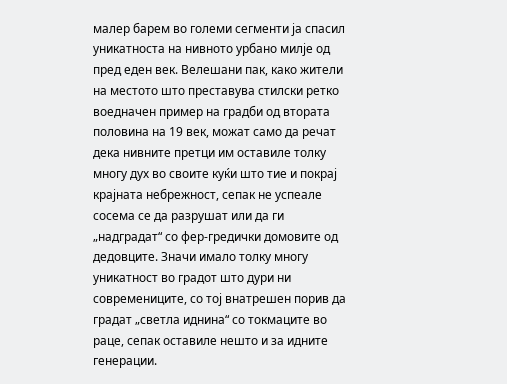малер барем во големи сегменти ја спасил уникатноста на нивното урбано милје од пред еден век. Велешани пак, како жители на местото што преставува стилски ретко воедначен пример на градби од втората половина на 19 век, можат само да речат дека нивните претци им оставиле толку многу дух во своите куќи што тие и покрај крајната небрежност, сепак не успеале сосема се да разрушат или да ги „надградат“ со фер-гредички домовите од дедовците. Значи имало толку многу уникатност во градот што дури ни современиците, со тој внатрешен порив да градат „светла иднина“ со токмаците во раце, сепак оставиле нешто и за идните генерации.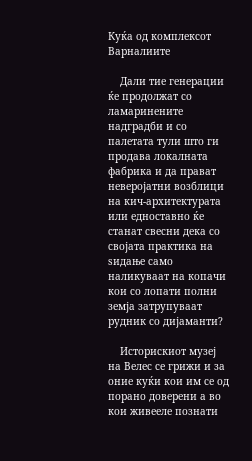Куќа од комплексот Варналиите

    Дали тие генерации ќе продолжат со ламаринените надградби и со палетата тули што ги продава локалната фабрика и да прават неверојатни возблици на кич-архитектурата или едноставно ќе станат свесни дека со својата практика на ѕидање само наликуваат на копачи кои со лопати полни земја затрупуваат рудник со дијаманти?

    Историскиот музеј на Велес се грижи и за оние куќи кои им се од порано доверени а во кои живееле познати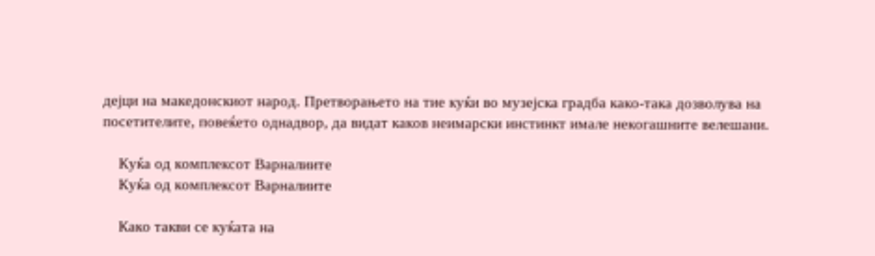дејци на македонскиот народ. Претворањето на тие куќи во музејска градба како-така дозволува на посетителите, повеќето однадвор, да видат каков неимарски инстинкт имале некогашните велешани.

    Куќа од комплексот Варналиите
    Куќа од комплексот Варналиите

    Како такви се куќата на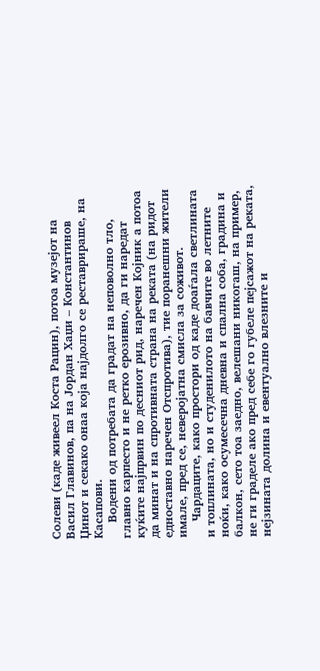Солеви (каде живеел Коста Рацин), потоа музејот на Васил Главинов, па на Јордан Хаџи – Константинов Џинот и секако онаа која најдолго се реставрираше, на Касапови.
    Водени од потребата да градат на неповолно тло, главно карпесто и не ретко ерозивно, да ги наредат куќите најпрвин по десниот рид, наречен Којник а потоа да минат и на спротивната страна на реката (на ридот едноставно наречен Отспротива), тие поранешни жители имале, пред се, неверојатна смисла за соживот.
    Чардаците, како простори од каде доаѓала светлината и топлината, но и студенилото на бавчите во летните ноќи, како осумесечна дневна и спална соба, градина и балкон, сето тоа заедно, велешани никогаш, на пример, не ги граделе ако пред себе го губеле пејсажот на реката, нејзината долина и евентуално влезните и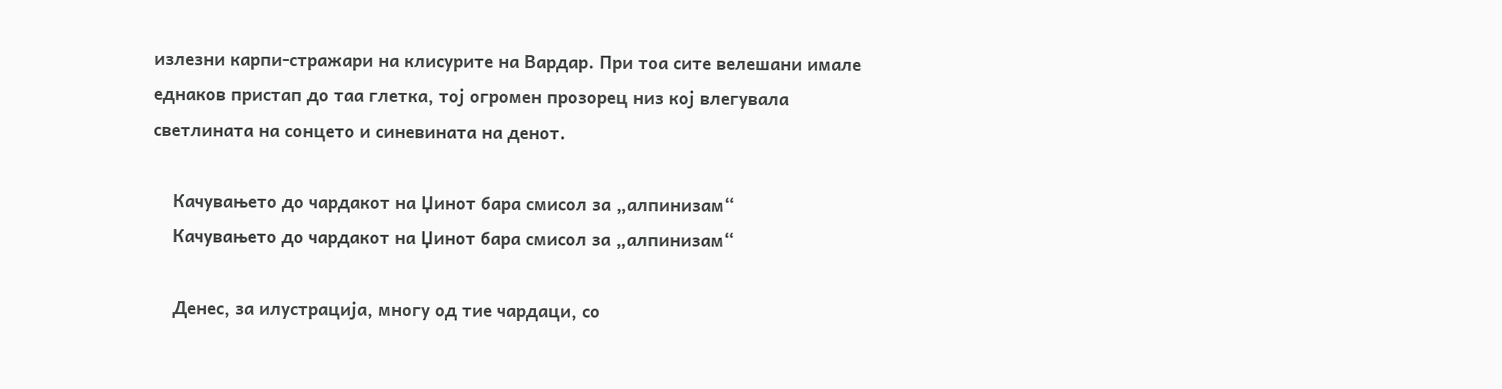излезни карпи-стражари на клисурите на Вардар. При тоа сите велешани имале еднаков пристап до таа глетка, тој огромен прозорец низ кој влегувала светлината на сонцето и синевината на денот.

    Качувањето до чардакот на Џинот бара смисол за „алпинизам“
    Качувањето до чардакот на Џинот бара смисол за „алпинизам“

    Денес, за илустрација, многу од тие чардаци, со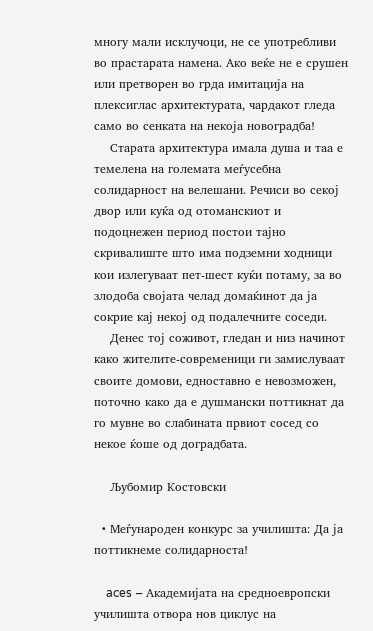многу мали исклучоци, не се употребливи во прастарата намена. Ако веќе не е срушен или претворен во грда имитација на плексиглас архитектурата, чардакот гледа само во сенката на некоја новоградба!
    Старата архитектура имала душа и таа е темелена на големата меѓусебна солидарност на велешани. Речиси во секој двор или куќа од отоманскиот и подоцнежен период постои тајно скривалиште што има подземни ходници кои излегуваат пет-шест куќи потаму, за во злодоба својата челад домаќинот да ја сокрие кај некој од подалечните соседи.
    Денес тој соживот, гледан и низ начинот како жителите-современици ги замислуваат своите домови, едноставно е невозможен, поточно како да е душмански поттикнат да го мувне во слабината првиот сосед со некое ќоше од доградбата.

    Љубомир Костовски

  • Меѓународен конкурс за училишта: Да ја поттикнеме солидарноста!

    aces – Академијата на средноевропски училишта отвора нов циклус на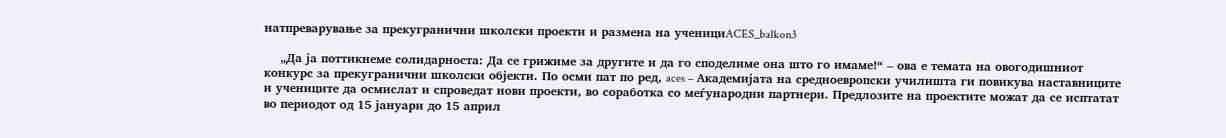натпреварување за прекугранични школски проекти и размена на ученициACES_balkon3

    „Да ја поттикнеме солидарноста: Да се грижиме за другите и да го споделиме она што го имаме!“ – ова е темата на овогодишниот конкурс за прекугранични школски објекти. По осми пат по ред, aces – Академијата на средноевропски училишта ги повикува наставниците и учениците да осмислат и спроведат нови проекти, во соработка со меѓународни партнери. Предлозите на проектите можат да се исптатат во периодот од 15 јануари до 15 април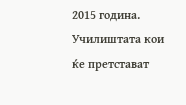2015 година. Училиштата кои ќе претстават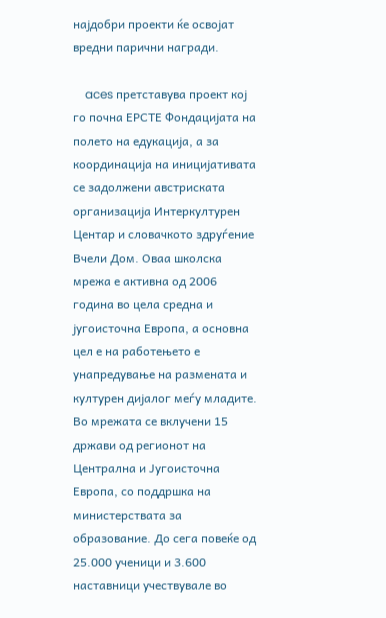најдобри проекти ќе освојат вредни парични награди.

    aces претставува проект кој го почна ЕРСТЕ Фондацијата на полето на едукација, а за координација на иницијативата се задолжени австриската организација Интеркултурен Центар и словачкото здруѓение Вчели Дом. Оваа школска мрежа е активна од 2006 година во цела средна и југоисточна Европа, а основна цел е на работењето е унапредување на размената и културен дијалог меѓу младите. Во мрежата се вклучени 15 држави од регионот на Централна и Југоисточна Европа, со поддршка на министерствата за образование. До сега повеќе од 25.000 ученици и 3.600 наставници учествувале во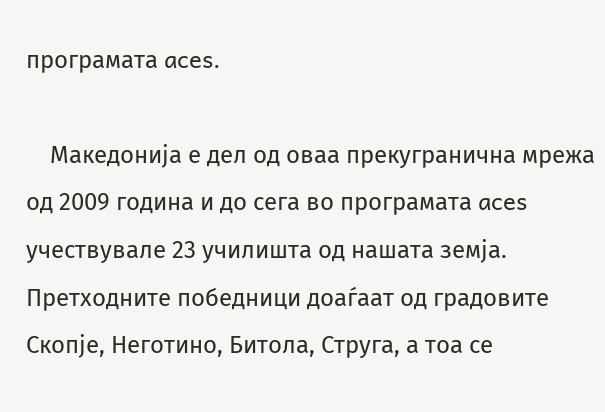програмата aces.

    Македонија е дел од оваа прекугранична мрежа од 2009 година и до сега во програмата aces учествувале 23 училишта од нашата земја. Претходните победници доаѓаат од градовите Скопје, Неготино, Битола, Струга, а тоа се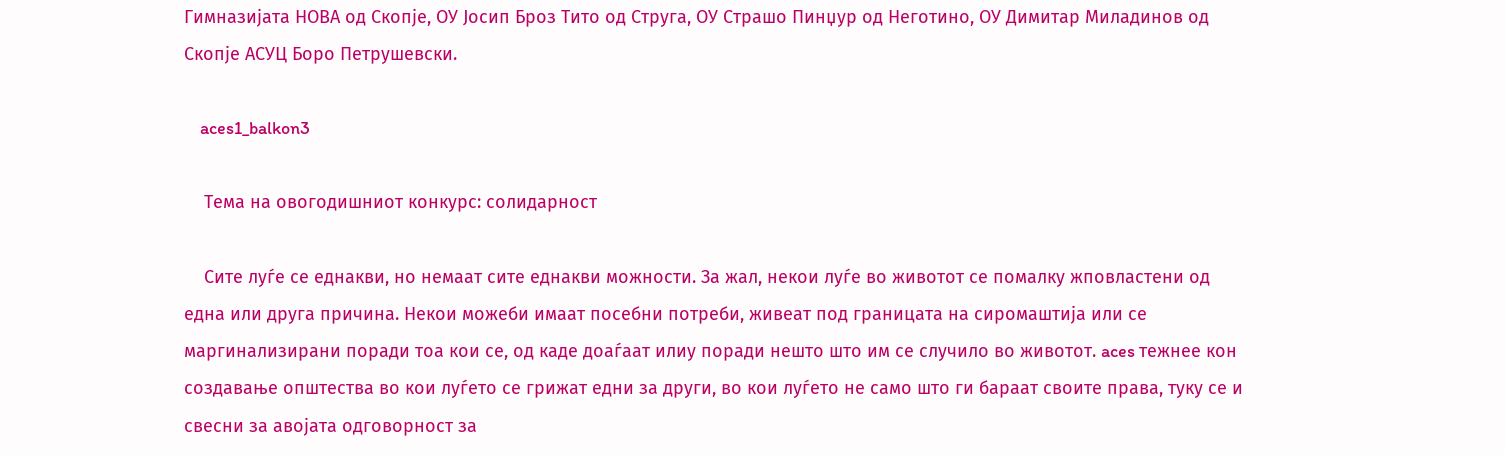Гимназијата НОВА од Скопје, ОУ Јосип Броз Тито од Струга, ОУ Страшо Пинџур од Неготино, ОУ Димитар Миладинов од Скопје АСУЦ Боро Петрушевски.

    aces1_balkon3

    Тема на овогодишниот конкурс: солидарност

    Сите луѓе се еднакви, но немаат сите еднакви можности. За жал, некои луѓе во животот се помалку жповластени од една или друга причина. Некои можеби имаат посебни потреби, живеат под границата на сиромаштија или се маргинализирани поради тоа кои се, од каде доаѓаат илиу поради нешто што им се случило во животот. aces тежнее кон создавање општества во кои луѓето се грижат едни за други, во кои луѓето не само што ги бараат своите права, туку се и свесни за авојата одговорност за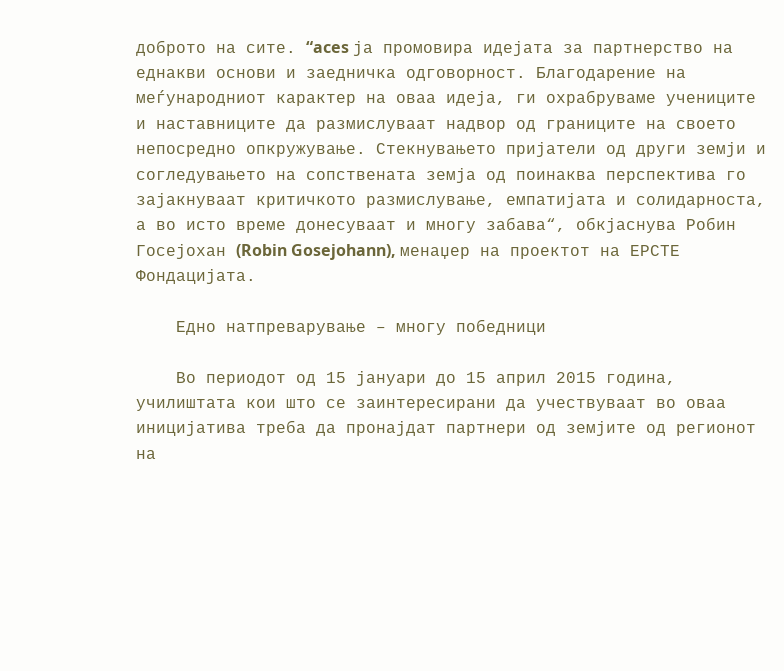доброто на сите. “aces ја промовира идејата за партнерство на еднакви основи и заедничка одговорност. Благодарение на меѓународниот карактер на оваа идеја, ги охрабруваме учениците и наставниците да размислуваат надвор од границите на своето непосредно опкружување. Стекнувањето пријатели од други земји и согледувањето на сопствената земја од поинаква перспектива го зајакнуваат критичкото размислување, емпатијата и солидарноста, а во исто време донесуваат и многу забава“, обкјаснува Робин Госејохан (Robin Gosejohann), менаџер на проектот на ЕРСТЕ Фондацијата.

    Едно натпреварување – многу победници

    Во периодот од 15 јануари до 15 април 2015 година, училиштата кои што се заинтересирани да учествуваат во оваа иницијатива треба да пронајдат партнери од земјите од регионот на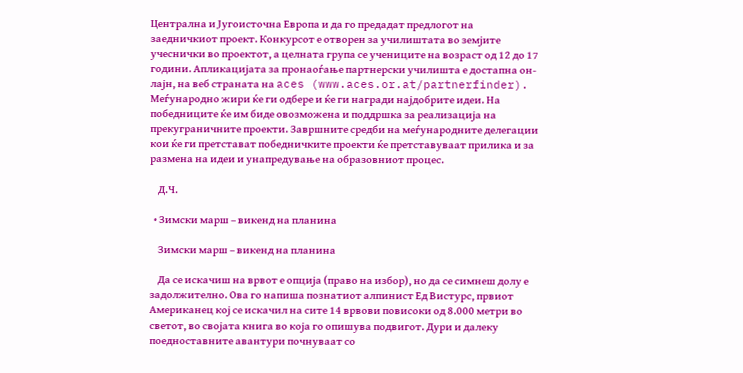Централна и Југоисточна Европа и да го предадат предлогот на заедничкиот проект. Конкурсот е отворен за училиштата во земјите учеснички во проектот, а целната група се учениците на возраст од 12 до 17 години. Апликацијата за пронаоѓање партнерски училишта е достапна он-лајн, на веб страната на aces (www.aces.or.at/partnerfinder). Меѓународно жири ќе ги одбере и ќе ги награди најдобрите идеи. На победниците ќе им биде овозможена и поддршка за реализација на прекуграничните проекти. Завршните средби на меѓународните делегации кои ќе ги претстават победничките проекти ќе претставуваат прилика и за размена на идеи и унапредување на образовниот процес.

    Д.Ч.

  • Зимски марш – викенд на планина

    Зимски марш – викенд на планина

    Да се искачиш на врвот е опција (право на избор), но да се симнеш долу е задолжително. Ова го напиша познатиот алпинист Ед Вистурс, првиот Американец кој се искачил на сите 14 врвови повисоки од 8.000 метри во светот, во својата книга во која го опишува подвигот. Дури и далеку поедноставните авантури почнуваат со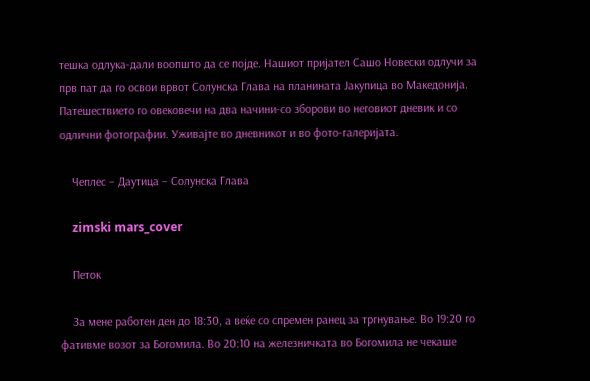тешка одлука-дали воопшто да се појде. Нашиот пријател Сашо Новески одлучи за прв пат да го освои врвот Солунска Глава на планината Јакупица во Македонија. Патешествието го овековечи на два начини-со зборови во неговиот дневик и со одлични фотографии. Уживајте во дневникот и во фото-галеријата.

    Чеплес – Даутица – Солунска Глава

    zimski mars_cover

    Петок

    За мене работен ден до 18:30, а веќе со спремен ранец за тргнување. Во 19:20 го фативме возот за Богомила. Во 20:10 на железничката во Богомила не чекаше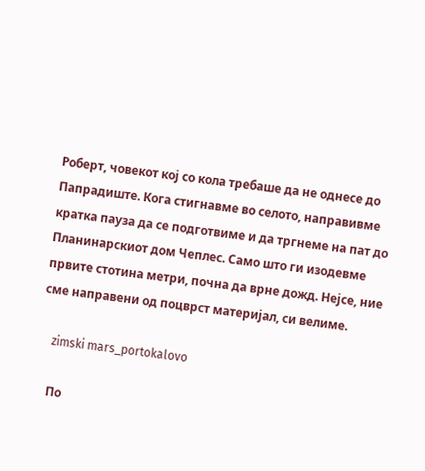Роберт, човекот кој со кола требаше да не однесе до Папрадиште. Кога стигнавме во селото, направивме кратка пауза да се подготвиме и да тргнеме на пат до Планинарскиот дом Чеплес. Само што ги изодевме првите стотина метри, почна да врне дожд. Нејсе, ние сме направени од поцврст материјал, си велиме.

    zimski mars_portokalovo

    По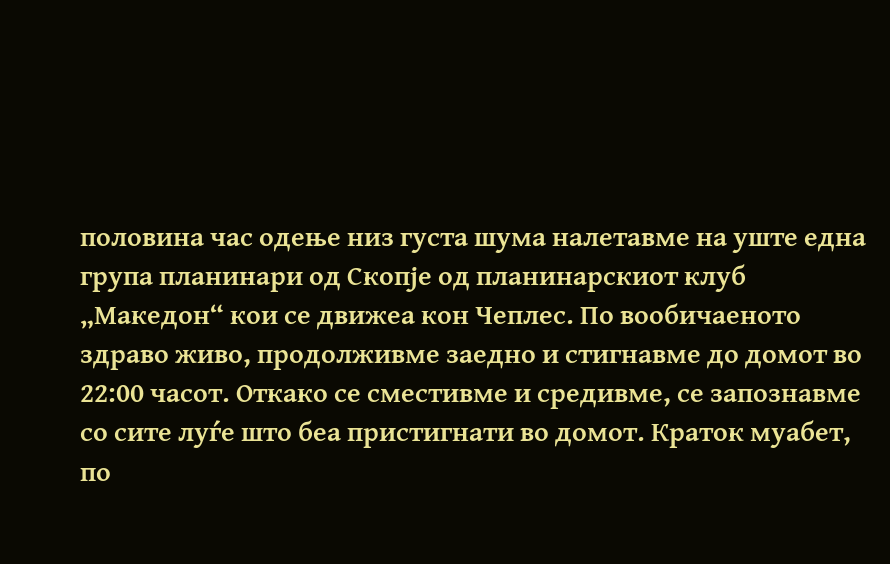половина час одење низ густа шума налетавме на уште една група планинари од Скопје од планинарскиот клуб „Македон“ кои се движеа кон Чеплес. По вообичаеното здраво живо, продолживме заедно и стигнавме до домот во 22:00 часот. Откако се сместивме и средивме, се запознавме со сите луѓе што беа пристигнати во домот. Краток муабет, по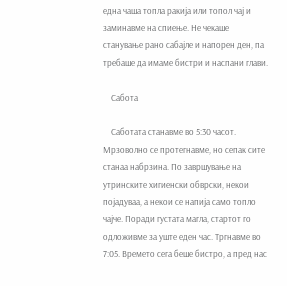една чаша топла ракија или топол чај и заминавме на спиење. Не чекаше станување рано сабајле и напорен ден, па требаше да имаме бистри и наспани глави.

    Сабота

    Саботата станавме во 5:30 часот. Мрзоволно се протегнавме, но сепак сите станаа набрзина. По завршување на утринските хигиенски обврски, некои појадуваа, а некои се напија само топло чајче. Поради густата магла, стартот го одложивме за уште еден час. Тргнавме во 7:05. Времето сега беше бистро, а пред нас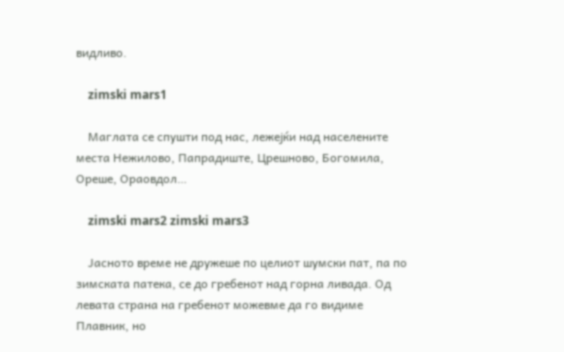видливо.

    zimski mars1

    Маглата се спушти под нас, лежејќи над населените места Нежилово, Папрадиште, Црешново, Богомила, Ореше, Ораовдол…

    zimski mars2 zimski mars3

    Јасното време не дружеше по целиот шумски пат, па по зимската патека, се до гребенот над горна ливада. Од левата страна на гребенот можевме да го видиме Плавник, но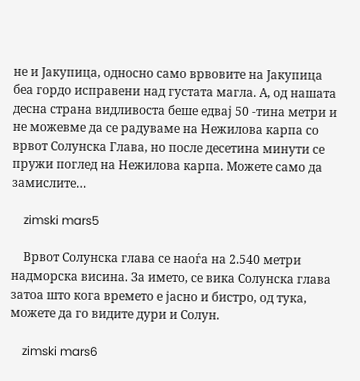не и Јакупица, односно само врвовите на Јакупица беа гордо исправени над густата магла. А, од нашата десна страна видливоста беше едвај 50 -тина метри и не можевме да се радуваме на Нежилова карпа со врвот Солунска Глава, но после десетина минути се пружи поглед на Нежилова карпа. Можете само да замислите…

    zimski mars5

    Врвот Солунска глава се наоѓа на 2.540 метри надморска висина. За името, се вика Солунска глава затоа што кога времето е јасно и бистро, од тука, можете да го видите дури и Солун.

    zimski mars6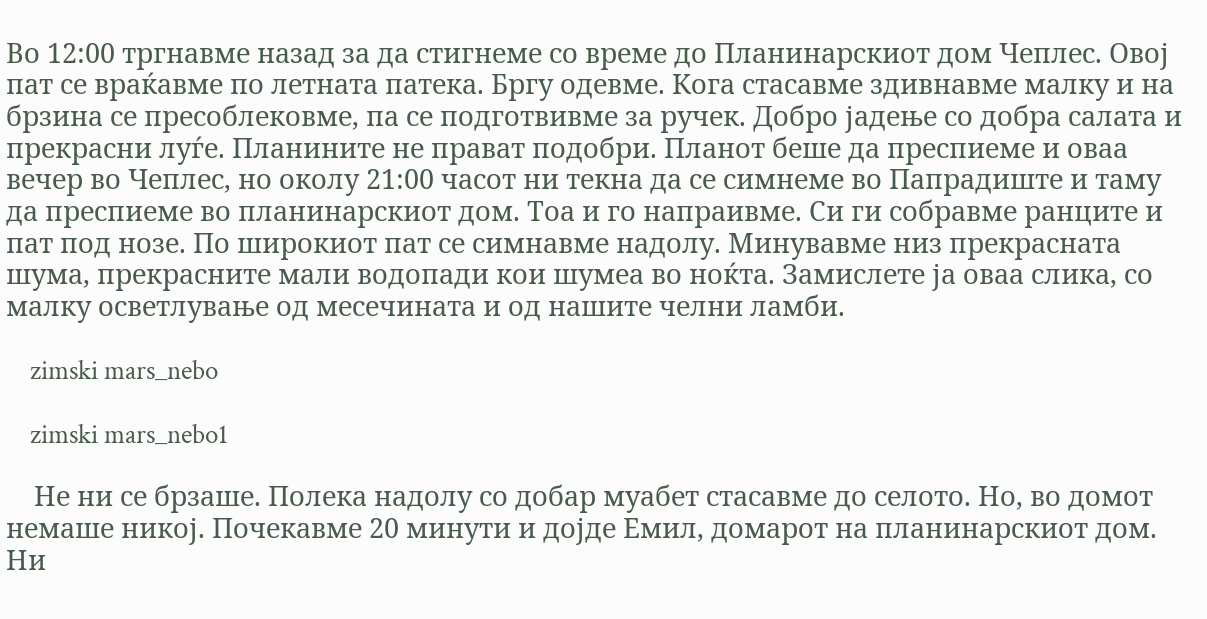Во 12:00 тргнавме назад за да стигнеме со време до Планинарскиот дом Чеплес. Овој пат се враќавме по летната патека. Бргу одевме. Кога стасавме здивнавме малку и на брзина се пресоблековме, па се подготвивме за ручек. Добро јадење со добра салата и прекрасни луѓе. Планините не прават подобри. Планот беше да преспиеме и оваа вечер во Чеплес, но околу 21:00 часот ни текна да се симнеме во Папрадиште и таму да преспиеме во планинарскиот дом. Тоа и го напраивме. Си ги собравме ранците и пат под нозе. По широкиот пат се симнавме надолу. Минувавме низ прекрасната шума, прекрасните мали водопади кои шумеа во ноќта. Замислете ја оваа слика, со малку осветлување од месечината и од нашите челни ламби.

    zimski mars_nebo

    zimski mars_nebo1

    Не ни се брзаше. Полека надолу со добар муабет стасавме до селото. Но, во домот немаше никој. Почекавме 20 минути и дојде Емил, домарот на планинарскиот дом. Ни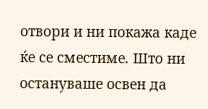отвори и ни покажа каде ќе се сместиме. Што ни остануваше освен да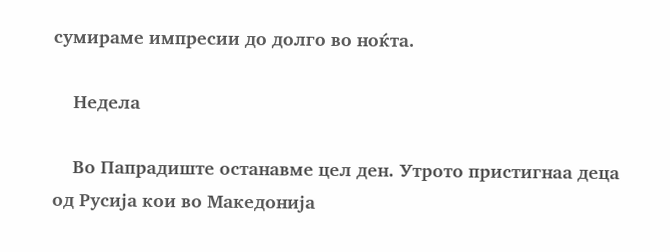сумираме импресии до долго во ноќта.

    Недела

    Во Папрадиште останавме цел ден. Утрото пристигнаа деца од Русија кои во Македонија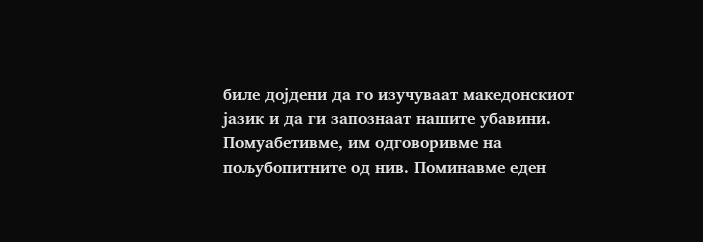биле дојдени да го изучуваат македонскиот јазик и да ги запознаат нашите убавини. Помуабетивме, им одговоривме на пољубопитните од нив. Поминавме еден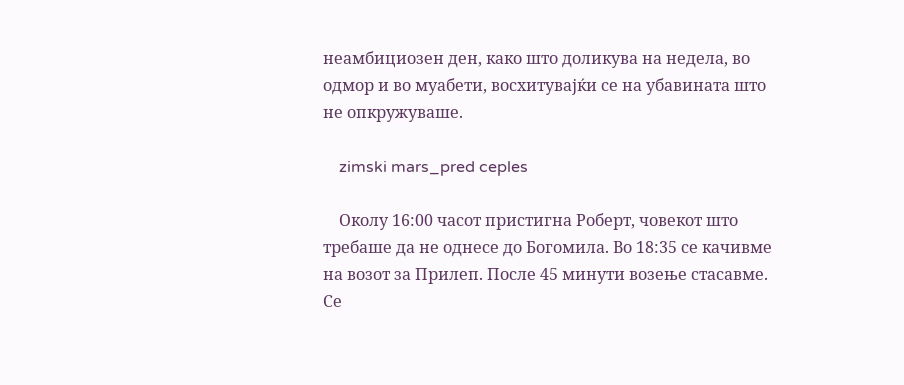неамбициозен ден, како што доликува на недела, во одмор и во муабети, восхитувајќи се на убавината што не опкружуваше.

    zimski mars_pred ceples

    Околу 16:00 часот пристигна Роберт, човекот што требаше да не однесе до Богомила. Во 18:35 се качивме на возот за Прилеп. После 45 минути возење стасавме. Се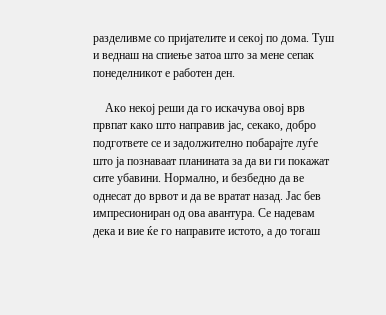разделивме со пријателите и секој по дома. Туш и веднаш на спиење затоа што за мене сепак понеделникот е работен ден.

    Ако некој реши да го искачува овој врв првпат како што направив јас, секако, добро подгответе се и задолжително побарајте луѓе што ја познаваат планината за да ви ги покажат сите убавини. Нормално, и безбедно да ве однесат до врвот и да ве вратат назад. Јас бев импресиониран од ова авантура. Се надевам дека и вие ќе го направите истото, а до тогаш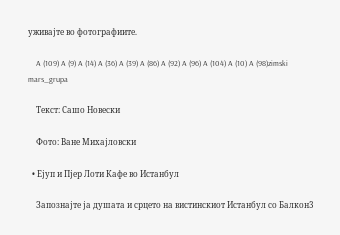уживајте во фотографиите.

    A (109) A (9) A (14) A (36) A (39) A (86) A (92) A (96) A (104) A (10) A (98)zimski mars_grupa

    Текст: Сашо Новески

    Фото: Ване Михајловски

  • Ејуп и Пјер Лоти Кафе во Истанбул

    Запознајте ја душата и срцето на вистинскиот Истанбул со Балкон3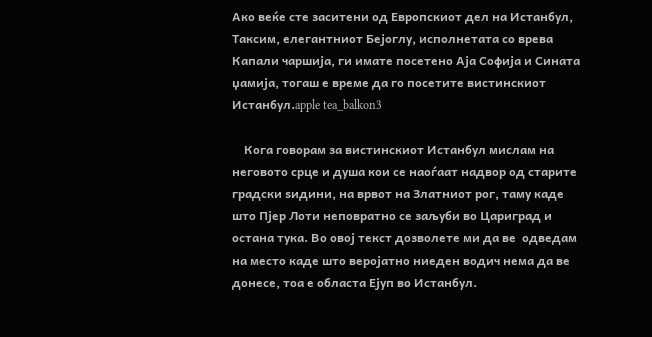Ако веќе сте заситени од Европскиот дел на Истанбул, Таксим, елегантниот Бејоглу, исполнетата со врева Капали чаршија, ги имате посетено Аја Софија и Сината џамија, тогаш е време да го посетите вистинскиот Истанбул.apple tea_balkon3

    Кога говорам за вистинскиот Истанбул мислам на неговото срце и душа кои се наоѓаат надвор од старите градски ѕидини, на врвот на Златниот рог, таму каде што Пјер Лоти неповратно се заљуби во Цариград и остана тука. Во овој текст дозволете ми да ве  одведам на место каде што веројатно ниеден водич нема да ве донесе, тоа е областа Ејуп во Истанбул.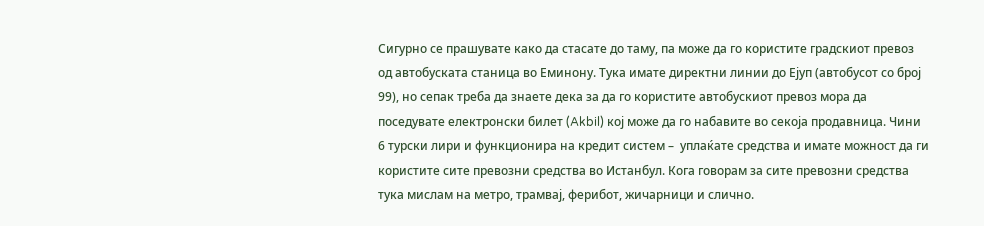Сигурно се прашувате како да стасате до таму, па може да го користите градскиот превоз од автобуската станица во Еминону. Тука имате директни линии до Ејуп (автобусот со број 99), но сепак треба да знаете дека за да го користите автобускиот превоз мора да поседувате електронски билет (Akbil) кој може да го набавите во секоја продавница. Чини 6 турски лири и функционира на кредит систем –  уплаќате средства и имате можност да ги користите сите превозни средства во Истанбул. Кога говорам за сите превозни средства тука мислам на метро, трамвај, ферибот, жичарници и слично.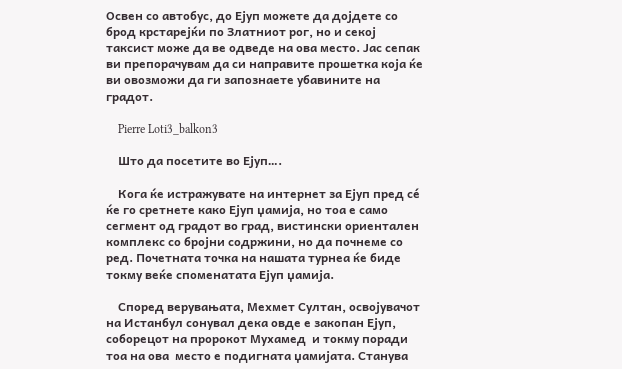Освен со автобус, до Ејуп можете да дојдете со брод крстарејќи по Златниот рог, но и секој таксист може да ве одведе на ова место. Јас сепак ви препорачувам да си направите прошетка која ќе ви овозможи да ги запознаете убавините на градот.

    Pierre Loti3_balkon3

    Што да посетите во Ејуп….

    Кога ќе истражувате на интернет за Ејуп пред сé ќе го сретнете како Ејуп џамија, но тоа е само  сегмент од градот во град, вистински ориентален комплекс со бројни содржини, но да почнеме со ред. Почетната точка на нашата турнеа ќе биде  токму веќе споменатата Ејуп џамија.

    Според верувањата, Мехмет Султан, освојувачот на Истанбул сонувал дека овде е закопан Ејуп, соборецот на пророкот Мухамед  и токму поради тоа на ова  место е подигната џамијата. Станува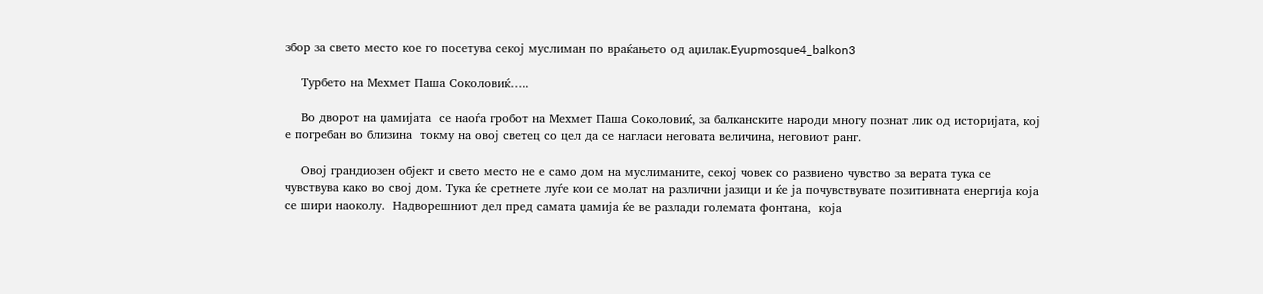збор за свето место кое го посетува секој муслиман по враќањето од аџилак.Eyupmosque4_balkon3

    Турбето на Мехмет Паша Соколовиќ…..

    Во дворот на џамијата  се наоѓа гробот на Мехмет Паша Соколовиќ, за балканските народи многу познат лик од историјата, кој е погребан во близина  токму на овој светец со цел да се нагласи неговата величина, неговиот ранг.

    Овој грандиозен објект и свето место не е само дом на муслиманите, секој човек со развиено чувство за верата тука се чувствува како во свој дом. Тука ќе сретнете луѓе кои се молат на различни јазици и ќе ја почувствувате позитивната енергија која се шири наоколу.  Надворешниот дел пред самата џамија ќе ве разлади големата фонтана,  која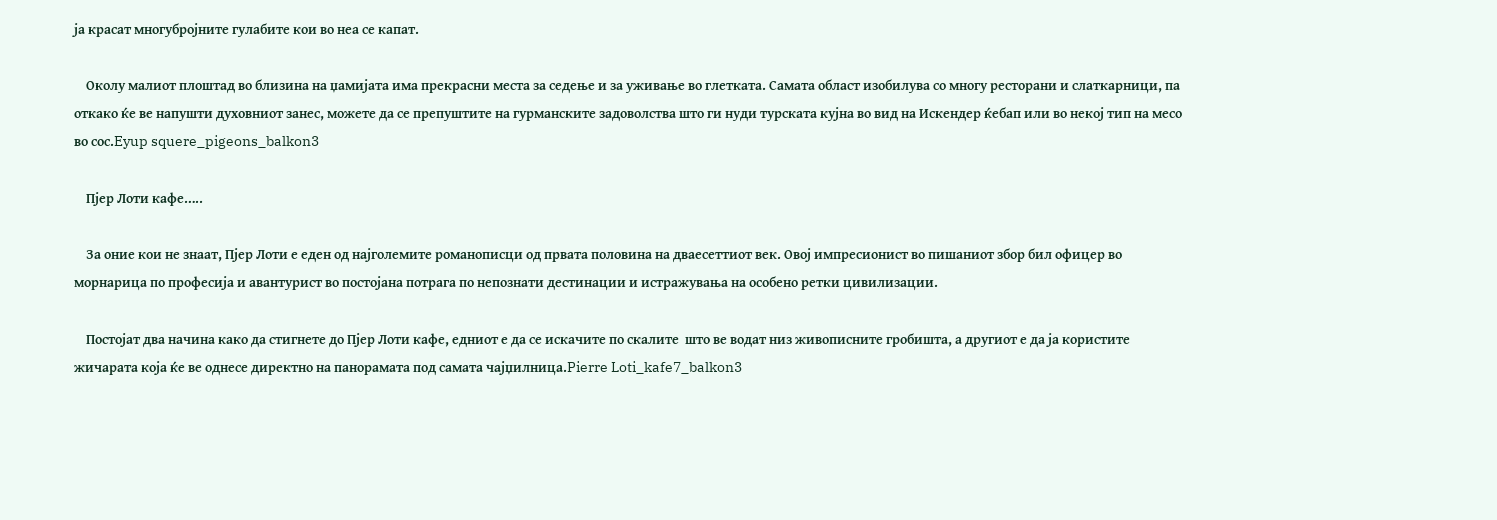ја красат многубројните гулабите кои во неа се капат.

    Околу малиот плоштад во близина на џамијата има прекрасни места за седење и за уживање во глетката. Самата област изобилува со многу ресторани и слаткарници, па откако ќе ве напушти духовниот занес, можете да се препуштите на гурманските задоволства што ги нуди турската кујна во вид на Искендер ќебап или во некој тип на месо во сос.Eyup squere_pigeons_balkon3

    Пјер Лоти кафе…..

    За оние кои не знаат, Пјер Лоти е еден од најголемите романописци од првата половина на дваесеттиот век. Овој импресионист во пишаниот збор бил офицер во морнарица по професија и авантурист во постојана потрага по непознати дестинации и истражувања на особено ретки цивилизации.

    Постојат два начина како да стигнете до Пјер Лоти кафе, едниот е да се искачите по скалите  што ве водат низ живописните гробишта, а другиот е да ја користите жичарата која ќе ве однесе директно на панорамата под самата чајџилница.Pierre Loti_kafe7_balkon3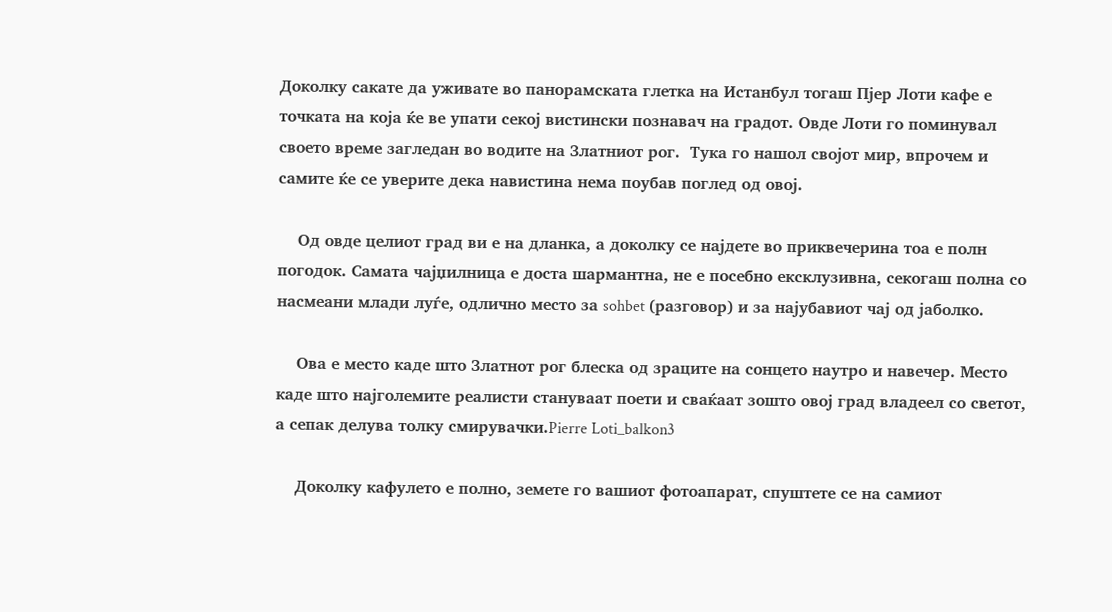Доколку сакате да уживате во панорамската глетка на Истанбул тогаш Пјер Лоти кафе е точката на која ќе ве упати секој вистински познавач на градот. Овде Лоти го поминувал своето време загледан во водите на Златниот рог.  Тука го нашол својот мир, впрочем и  самите ќе се уверите дека навистина нема поубав поглед од овој.

    Од овде целиот град ви е на дланка, а доколку се најдете во приквечерина тоа е полн погодок. Самата чајџилница е доста шармантна, не е посебно ексклузивна, секогаш полна со насмеани млади луѓе, одлично место за sohbet (разговор) и за најубавиот чај од јаболко.

    Ова е место каде што Златнот рог блеска од зраците на сонцето наутро и навечер. Место каде што најголемите реалисти стануваат поети и сваќаат зошто овој град владеел со светот, а сепак делува толку смирувачки.Pierre Loti_balkon3

    Доколку кафулето е полно, земете го вашиот фотоапарат, спуштете се на самиот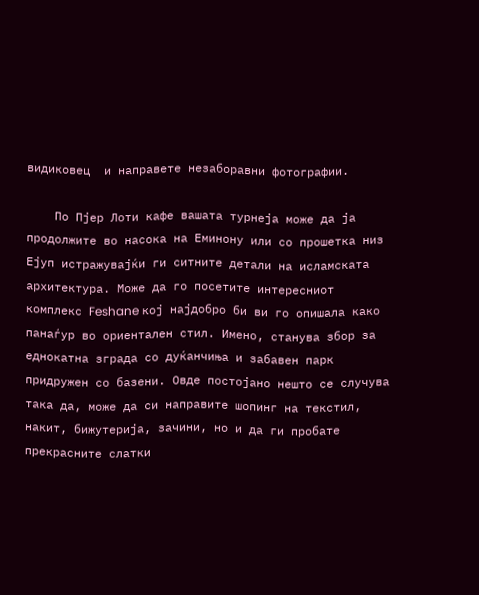видиковец  и направете незаборавни фотографии.

    По Пјер Лоти кафе вашата турнеја може да ја продолжите во насока на Еминону или со прошетка низ Ејуп истражувајќи ги ситните детали на исламската архитектура. Може да го посетите интересниот комплекс Feshane кој најдобро би ви го опишала како панаѓур во ориентален стил. Имено, станува збор за еднокатна зграда со дуќанчиња и забавен парк придружен со базени. Овде постојано нешто се случува така да, може да си направите шопинг на текстил, накит, бижутерија, зачини, но и да ги пробате прекрасните слатки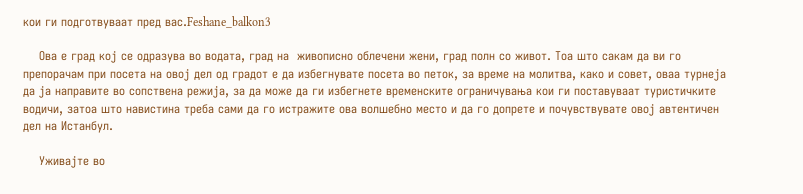кои ги подготвуваат пред вас.Feshane_balkon3

    Ова е град кој се одразува во водата, град на  живописно облечени жени, град полн со живот. Тоа што сакам да ви го препорачам при посета на овој дел од градот е да избегнувате посета во петок, за време на молитва, како и совет, оваа турнеја да ја направите во сопствена режија, за да може да ги избегнете временските ограничувања кои ги поставуваат туристичките водичи, затоа што навистина треба сами да го истражите ова волшебно место и да го допрете и почувствувате овој автентичен дел на Истанбул.

    Уживајте во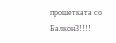прошетката со Балкон3!!!!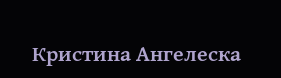Кристина Ангелеска